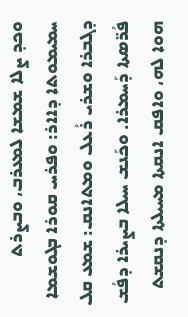ܘܟܕ ܨܠܐ ܫܡܫܐ ܠܡܥܪܒ، ܘܒܨܪܬ ܚܡܝܡܘܬܐ ܕܐܐܪ: ܘܦܪܚ ܩܘܪܐ ܒܓܘܫܡܐ ܕܓܒܪܐ ܘܫܪܝ ܪܳܥܠ ܘܡܬܐܢܩ: ܫܡܥ ܩܠ ܦܳܪ̈ܣܬܐ ܕܰܚܡܪܐ. ܘܟܰܢܫ ܚܝܠܐ ܒܨܝܪܐ ܕܦܳܫ ܗܘܐ ܠܗ، ܘܐܦܩ ܐܢܩܬܐ ܡܚܝܠܬܐ ܕܢܩܫܬ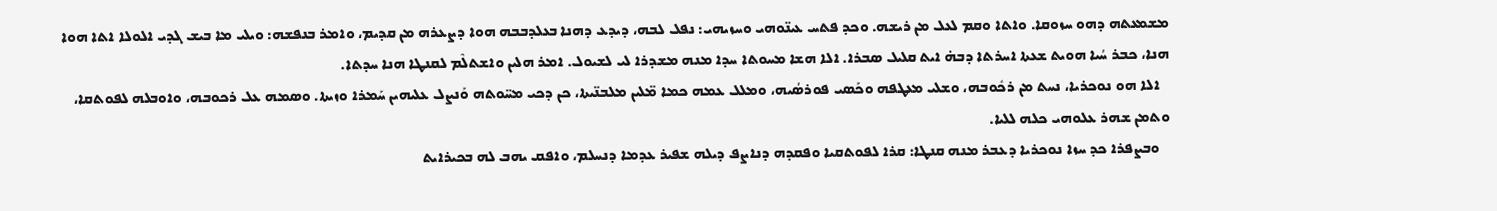ܡܫܡܥܬܗ ܕܗܘ ܚܙܘܩܐ. ܘܐܬܐ ܘܩܡ ܠܥܠ ܡܢ ܪܝܫܗ. ܘܟܕ ܦܬܚ ܥܝܢ̈ܘܗܝ ܘܚܙܝܗܝ: ܢܦܠ ܠܒܗ، ܕܝܕܥ ܕܗܢܐ ܒܥܠܕܒܒܗ ܗܘܐ ܕܨܥܪܗ ܡܢ ܩܕܝܡ، ܘܐܡܪ ܒܢܦܫܗ: ܘܝܠܝ ܡܐ ܒܝܫ ܓܕܝ ܐܠܘܠܐ ܐܬܐ ܗܘܐ ܗܢܐ، ܟܒܪ ܚܳܝܐ ܗܘܝܬ ܫܥܬܐ ܐܚܪܬܐ ܕܒܗ̇ ܐܝܬ ܩܠܝܠ ܣܒܪܐ. ܐܠܐ ܗܫܐ ܡܚܘܬܐ ܚܕܐ ܡܢܗ ܡܫܕܪܐ ܠܝ ܠܫܝܘܠ. ܐܡܪ ܗܠܝܢ ܘܐܫܬܠܶܡ ܠܩܢܛܐ ܗܢܐ ܚܕܬܐ.
   ܐܠܐ ܗܘ ܢܘܟܪܝܐ، ܢܚܬ ܡܢ ܪܟܽܘܒܗ، ܘܫܠܝ ܡܥܛܦܗ ܘܟܰܣܝ ܦܘܪܣܳܝܗ، ܘܡܠܠ ܥܡܗ ܟܡܐ ܡ̈ܠܝܢ ܡܠܒܢ̈ܝܬܐ، ܟܢ ܕܟܝ ܡܚ̈ܘܬܗ ܘܰܢܨܠ ܥܠܝܗܝܢ ܚܰܡܪܐ ܘܙܝܬܐ. ܘܣܡܗ ܥܠ ܪܟܘܒܗ، ܘܐܘܒܠܗ ܠܦܘܬܩܐ، ܘܬܡܢ ܫܗܪ ܥܠܘܗܝ ܟܠܗ ܠܠܝܐ.
   ܘܒܨܦܪܐ ܟܕ ܚܙܐ ܢܘܟܪܝܐ ܕܥܒܪ ܡܢܗ ܩܢܛܐ: ܩܪܐ ܠܦܘܬܩܝܐ ܘܦܩܕܗ ܕܢܐܨܦ ܕܝܠܗ ܫܦܝܪ ܥܕܡܐ ܕܢܚܠܡ، ܘܐܦܩ ܝܗܒ ܠܗ ܒܟܝܪܐܝܬ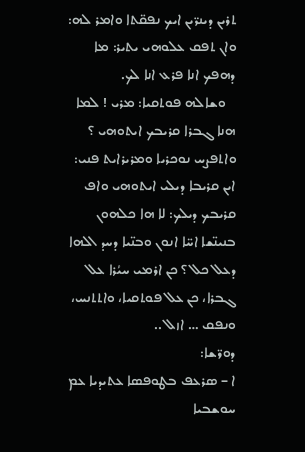ܬܪܝܢ ܕܝܢܪ̈ܝܢ ܐܝܟ ܢܦܩ̈ܬܐ ܘܐܡܪ ܠܗ: ܘܐܢ ܬܦܩ ܥܠܘܗܝ ܝܬܝܪ: ܡܐ ܕܗܦܟ ܐܢܐ ܦܪܥ ܐܢܐ ܠܟ.
   ܘܫܐܠܗ ܦܘܬܩܝܐ: ܡܪܝ ! ܠܡܐ ܗܢܐ ܓܒܪܐ ܩܪܝܒܟ ܐܝܬܘܗܝ ؟ ܘܐܬܦܨܚ ܢܘܟܪܝܐ ܘܡܪܝܪܐܝܬ ܦܢܝ: ܐܝܢ ܩܪܝܒܐ ܕܝܠܝ ܐܝܬܘܗܝ ܘܐܦ ܩܪܝܒܟ ܕܝܠܟ: ܠܐ ܗܐ ܟܠܗܘܢ ܒܢܝܢ̈ܫܐ ܐܚ̈ܐ ܐܢܘܢ ܘܒܢ̈ܝܐ ܕܚܕ ܐܠܗܐ ܕܥܠ ܟܠ ؟ ܟܢ ܐܪܡܝ ܚܝܳܪܐ ܥܠ ܓܒܪܐ، ܟܢ ܥܠ ܦܘܬܩܝܐ، ܘܐܬܬܢܚ، ܘܢܦܩ … ܐܙܠ ..
ܕܘܪ̈ܫܐ:
ܐ – ܣܪܥܦ ܒܛܘܦܣܐ ܥܬܝܕܝܐ ܥܡ ܚܘܫܒܝܐ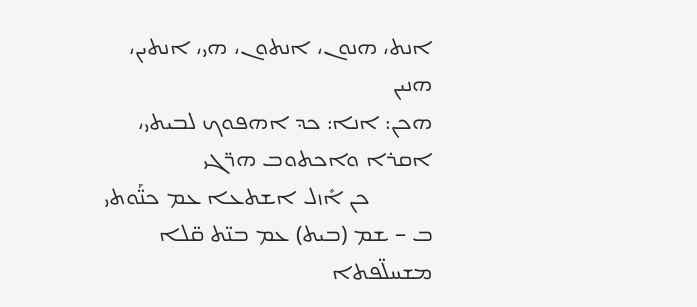ܐܢܬ، ܗܢܘܢ، ܐܢܬܘܢ، ܗܝ، ܐܢܬܝܢ، ܗܢܝܢ
ܗܟܢ: ܐܢܐ: ܟܕ ܐܗܦܘܟ ܠܒܝܬܝ، ܐܩܪܐ ܘܐܟܬܘܒ ܗܪ̈ܓܝ
           ܟܢ ܐܺܙܠ ܐܫܬܥܐ ܥܡ ܟܢ̈ܰܘܬܝ
ܒ – ܫܡ (ܒܝܬ) ܥܡ ܒܢ̈ܬ ܩ̈ܠܐ ܡܫܚܠ̈ܦܬܐ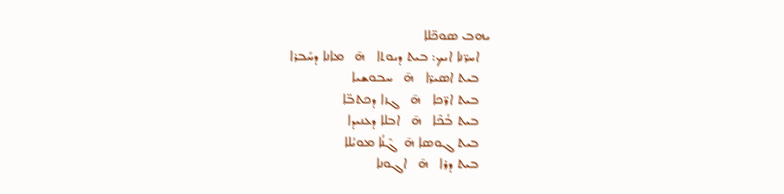ܝܗܒ ܣܘܟ̈ܠܐ
   ܐܚܪ̈ܢܐ ܐܝܟ: ܒܝܬ ܕܝܘܬܐ   ܗ̄   ܡܐܢܐ ܕܚܺܒܪܐ
   ܒܝܬ ܐܣܝܪ̈ܐ   ܗ̄   ܚܒܘܫܝܐ
   ܒܝܬ ܐܪ̈ܟܐ   ܗ̄   ܓܙܐ ܕܟܬܒ̈ܐ
   ܒܝܬ ܒܳܟܶܐ   ܗ̄   ܐܒܠܐ ܕܥܢܝܕܐ
   ܒܝܬ ܓܘܣܐ ܗ̄  ܓܶܢܳܐ ܡܘܝܳܠܐ
   ܒܝܬ ܕܪܐ   ܗ̄   ܐܓܘܢܐ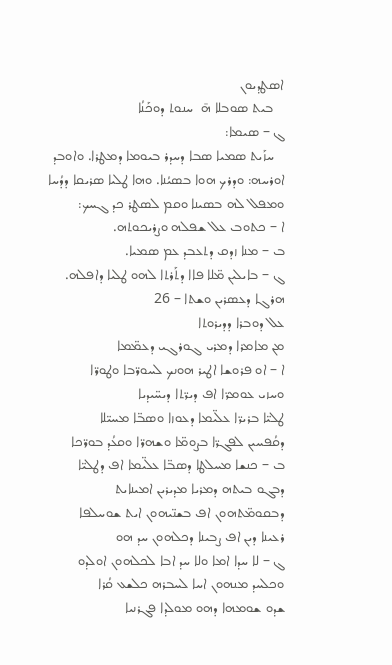ܐܣܛܕܝܘܢ
   ܒܝܬ ܣܘܒܠܐ ܗ̄  ܚܢܘܬ ܕܘܟܰܢܳܐ
ܓ – ܣܝܡܐ:
   ܚܙܰܝܬ ܣܡܝܐ ܣܒܐ ܕܚܕܪ ܒܝܘܡܐ ܕܡܛܪܐ. ܘܐܘܒܕ ܐܘܪܚܗ: ܘܕܪܟ ܗܘܐ ܒܣܝܳܢܐ. ܘܗܐ ܛܠܝܐ ܣܪܝܩܐ ܕܕܳܚܐ ܘܡܦܠ ܠܗ ܒܣܝܢܐ ܘܩܡ ܠܣܛܪ ܟܕ ܓܚܟ:
ܐ – ܟܬܘܒ ܥܠ ܫܦܠܗ ܘܨܪܝܟܘܬܗ.
ܒ – ܡܢܐ ܙܕܩ ܕܬܥܒܕ ܥܡ ܣܡܝܐ.
ܓ – ܒܐܝܠܝܢ ܡ̈ܠܐ ܦܐܐ ܕܬܰܪܬܐ ܠܗܘ ܛܠܝܐ ܕܐܦܠܗ.
ܗܪܓܐ ܕܥܣܪܝܢ ܘܫܬܐ – 26
ܥܠ ܕܘܒܪܐ ܕܕܝܪܘܬܐ
ܡܢ ܡܐܡܪܐ ܕܡܪܝ ܓܘܪܓܝ ܕܥܡ̈ܡܐ
ܐ – ܐܘ ܦܪܘܫܐ ܐܛܝܪ ܗܘܢܟ ܠܚܘܪ̈ܒܐ ܘܛܘܪ̈ܐ
ܘܚܙܝ ܥܘܡܪ̈ܐ ܐܦ ܕܝܪ̈ܬܐ ܕܝܚ̈ܝܕܝܐ
ܛܠܝ̈ܐ ܒܪܝܪ̈ܐ ܥܠ̈ܝܡܐ ܕܥܘܙܐ ܘܣܒ̈ܐ ܡܚܝ̈ܠܐ
ܕܩܳܦܚܝܢ ܠܦܓܪ̈ܐ ܒܨܘܡ̈ܐ ܘܫܗܪ̈ܐ ܘܩܥܳܕ ܒܘܪ̈ܟܐ
ܒ – ܟܢܫܐ ܡܚܠܛܐ ܕܣܒ̈ܐ ܥܠ̈ܝܡܐ ܐܦ ܕܛܠܝ̈ܐ
ܕܒܓܘ ܒܝܬܗ ܕܡܪܝܐ ܡܕܝܪܝܢ ܐܡܝܢܐܝܬ
ܕܒܩܘܡ̈ܬܗܘܢ ܐܦ ܒܫܢ̈ܝܗܘܢ ܐܝܬ ܫܘܚܠܦܐ
ܪܥܝܢܐ ܕܝܢ ܐܦ ܨܒܝܢܐ ܕܟܠܗܘܢ ܚܕ ܗܘ
ܓ – ܠܐ ܚܕܐ ܐܡܐ ܘܠܐ ܚܕ ܐܒܐ ܠܟܠܗܘܢ ܐܘܠܕܘ
ܘܟܠܚܕ ܡܢܗܘܢ ܐܚܐ ܠܚܒܪܗ ܟܠܫܥ ܩܳܪܐ
ܫܕܘ ܫܘܡܗܐ ܕܗܘ ܡܘܠܕܐ ܦܓܪܢܝܐ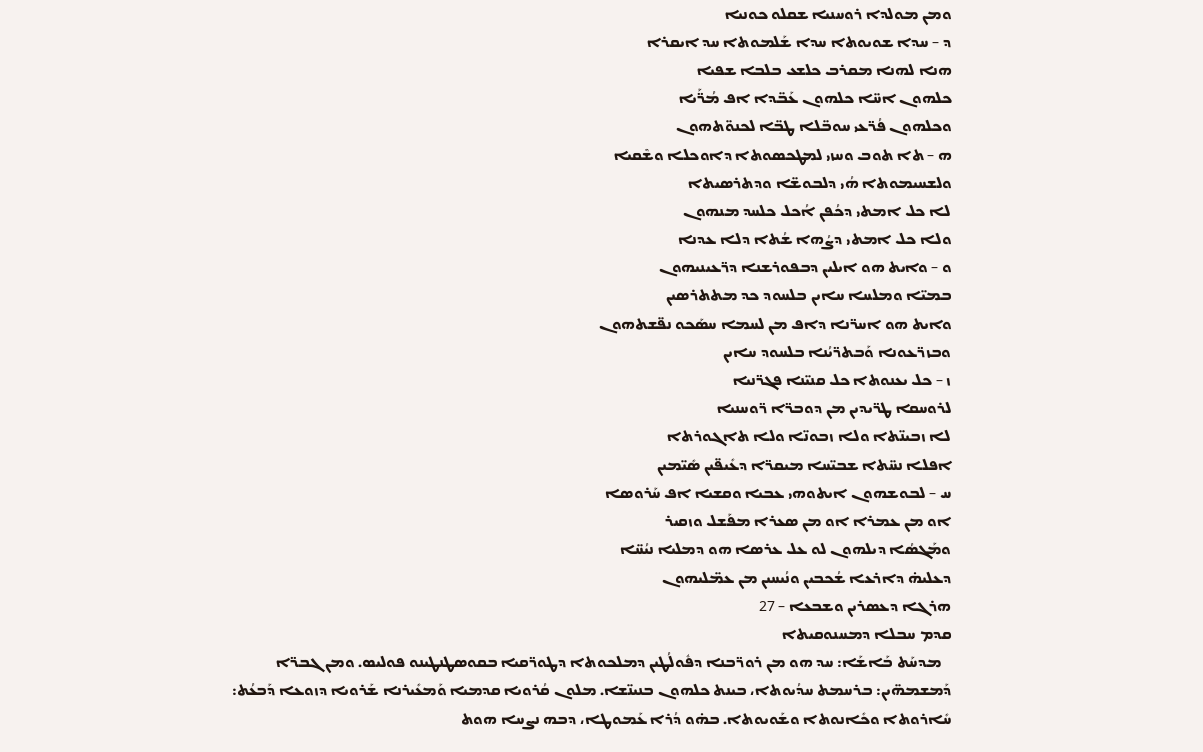ܘܡܢ ܡܘܠܕܐ ܪܘܚܢܝܐ ܫܩܠܘ ܟܘܢܝܐ
ܕ – ܚܕܐ ܫܘܝܘܬܐ ܚܕܐ ܫܰܠܡܘܬܐ ܚܕ ܐܝܩܪܐ
ܗܢܐ ܠܗܢܐ ܡܩܪܒ ܟܠܫܥ ܒܠܒܐ ܫܦܝܐ
ܟܠܗܘܢ ܐܚ̈ܐ ܟܠܗܘܢ ܥܰܒ̈ܕܐ ܐܦ ܡܳܪ̈ܰܝܐ
ܘܟܠܗܘܢ ܦܳܪ̈ܥܝ ܚܘܒ̈ܠܐ ܛܒ̈ܐ ܠܟܢܘ̈ܬܗܘܢ
ܗ – ܬܐ ܬܘܒ ܘܚܙܝ ܠܡܛܟܣܘܬܐ ܕܐܘܟܠܐ ܘܫܶܩܝܐ
ܘܠܫܚܝܡܘܬܐ ܗܳܝ ܕܠܒܘܫ̈ܐ ܘܕܬܪܣܝܬܐ
ܠܐ ܟܠ ܐܡܬܝ ܕܟܳܦܢ ܐܳܟܠ ܟܠܚܕ ܡܢܗܘܢ
ܘܠܐ ܟܠ ܐܡܬܝ ܕܨܳܗܐ ܫܳܬܐ ܕܠܐ ܥܕܢܐ
ܘ – ܘܐܝܬ ܗܘ ܐܝܠܝܢ ܕܒܦܘܪܫܢܐ ܕܪ̈ܥܝܢܝܗܘܢ
ܒܡܝ̈ܐ ܘܡܠܚܐ ܚܐܝܢ ܒܠܚܘܕ ܟܕ ܡܬܬܪܣܝܢ
ܘܐܝܬ ܗܘ ܐܚܪ̈ܢܐ ܕܐܦ ܡܢ ܠܚܡܐ ܚܣܰܟܘ ܢܦ̈ܫܬܗܘܢ
ܘܒܙܪ̈ܥܘܢܐ ܘܰܒܬܪ̈ܝܳܢܐ ܒܠܚܘܕ ܚܐܝܢ
ܙ – ܟܠ ܝܥܢܘܬܐ ܟܠ ܩܢܝ̈ܢܐ ܦܓܪ̈ܢܝܐ
ܠܪܘܚܩܐ ܛܪ̈ܝܕܝܢ ܡܢ ܕܘܒܪ̈ܐ ܪ̈ܘܚܢܝܐ
ܠܐ ܙܒܝܢ̈ܬܐ ܘܠܐ ܙܒܘܢ̈ܐ ܘܠܐ ܬܐܓܘܪܬܐ
ܐܦܠܐ ܢܚ̈ܬܐ ܫܒܝ̈ܚܐ ܡܝܩܪ̈ܐ ܕܥܺܝܦ̈ܝܢ ܣܺܝ̈ܡܝܢ
ܚ – ܠܒܘܫܗܘܢ ܐܝܬܘܗܝ ܥܒܝܐ ܘܩܫܝܐ ܐܦ ܚܰܪܘܣܐ
ܐܘ ܡܢ ܥܡܪܐ ܐܘ ܡܢ ܣܥܪܐ ܡܦܰܫܠ ܘܙܩܝܪ
ܘܡܰܓܣܳܐ ܕܝܠܗܘܢ ܠܘ ܥܠ ܥܪܣܐ ܗܘ ܕܡܠܝܐ ܢܝܳܚ̈ܐ
ܕܥܠܝܗ̇ ܕܐܪܥܐ ܫܳܟܒܝܢ ܘܢܳܝܚܝܢ ܡܢ ܥܡ̈ܠܝܗܘܢ
ܗܪܓܐ ܕܥܣܪܝܢ ܘܫܒܥܐ – 27
ܩܕܡ ܚܒܠܐ ܕܡܚܢܘܩܝܬܐ
   ܡܕܚܰܬ ܒܰܐܫܰܐ: ܚܕ ܗܘ ܡܢ ܪܘܪ̈ܒܢܐ ܕܦܽܘܠܳܛܝܢ ܕܡܠܟܘܬܐ ܕܛܘܪ̈ܩܝܐ ܒܩܘܣܛܢܛܝܢܘ ܦܘܠܝܣ. ܘܡܢ ܓܒܪ̈ܐ ܕܰܡܫܡܗ̈ܝܢ: ܒܪܚܡܬ ܚܕܳܝܘܬܐ، ܒܝܢܬ ܟܠܗܘܢ ܒܢܝܢ̈ܫܐ. ܡܠܘܢ ܩܳܪܘܝܐ ܩܕܡܝܐ ܘܰܡܥܺܝܪܢܐ ܫܰܪܘܝܐ ܕܙܘܥܐ ܕܰܒܥܳܬ: ܚܺܐܪܘܬܐ ܘܟܺܐܢܘܬܐ ܘܫܰܘܝܘܬܐ. ܒܗ̇ܘ ܕܳܪܐ ܥܰܡܘܛܐ، ܕܒܗ ܢܨܚܐ ܗܘܬ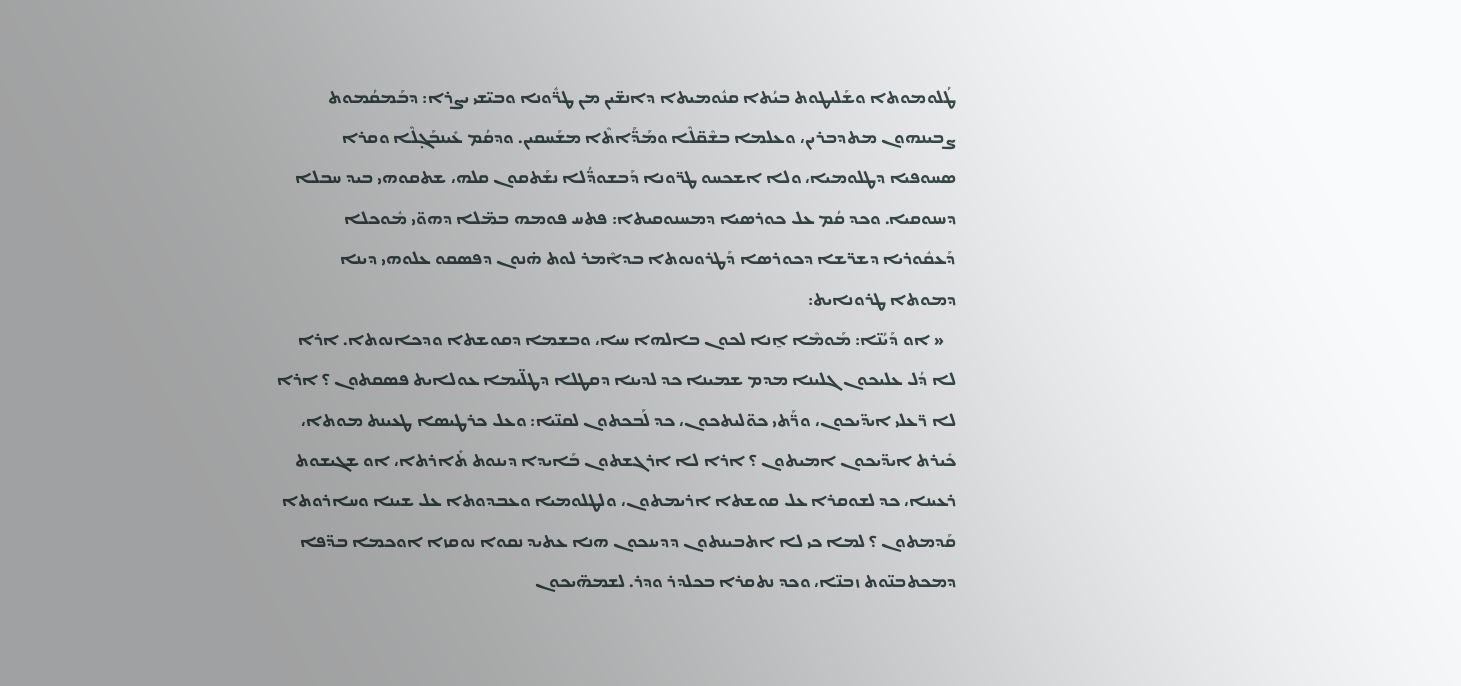ܛܳܠܘܡܘܬܐ ܘܫܰܠܝܛܘܬ ܒܝܳܬܐ ܩܢܽܘܡܝܬܐ ܕܐܢܫ̈ܝܢ ܡܢ ܛܪ̈ܽܘܢܐ ܘܒܝ̈ܫܝ ܝܨܪܐ: ܕܒܰܡܩܳܡܘܬ ܨܒܝܢܗܘܢ ܡܬܕܒܪܝܢ، ܘܥܠܡܐ ܒܫܶܩ̈ܠܶܐ ܘܡܰܕ̈ܰܐܬܶܐ ܡܫܰܚܩܝܢ. ܘܕܩܳܡ ܥܺܝܢܒܰܓ̣ܠܶܐ ܘܩܪܐ ܣܚܘܦܝܐ ܕܛܠܘܡܝܐ، ܘܠܐ ܐܫܟܚܘ ܛܪ̈ܘܢܐ ܕܰܒܫܘܕ̈ܳܠܐ ܢܫܰܬܩܘܢ ܩܠܗ، ܫܬܩܘܗܝ ܒܝܕ ܚܒܠܐ ܕܚܢܘܩܝܐ. ܘܟܕ ܩܳܡ ܥܠ ܟܘܪܣܝܐ ܕܡܚܢܘܩܝܬܐ: ܦܬܚ ܦܘܡܗ ܒܡ̈ܠܐ ܕܗܘ̈ܝ ܡܽܘܟܠܐ ܕܰܥܩܽܘܪܝܐ ܕܫܪ̈ܫܐ ܕܟܘܪܣܐ ܕܰܛܪܘܢܘܬܐ ܒܕܐܶܡܪ ܠܘܬ ܗ̇ܢܘܢ ܕܦܣܩܘ ܥܠܘܗܝ ܕܝܢܐ ܕܡܘܬܐ ܛܪܘܢܐܝܬ:
   « ܐܘ ܕܰܝܳܢ̈ܐ: ܡܰܘܡܶܐ ܐ̱ܢܐ ܠܟܘܢ ܒܐܠܗܐ ܚܝܐ، ܘܒܫܡܐ ܕܩܘܫܬܐ ܘܕܟܐܢܘܬܐ. ܐܪܐ ܠܐ ܕܳܠ ܥܠܝܟܘܢ ܓܠܝܢܐ ܡܕܡ ܫܡܝܢܐ ܟܕ ܠܕܝܢܐ ܕܩܛܠܐ ܕܛܠ̈ܝܡܐ ܥܘܠܐܝܬ ܦܣܩܬܘܢ ؟ ܐܪܐ ܠܐ ܪ̈ܥܠܝ ܐܝܕ̈ܝܟܘܢ، ܘܪ̈ܰܬܝ ܟܘ̈ܠܝܬܟܘܢ، ܟܕ ܠܰܒܟܬܘܢ ܠܩܢ̈ܝܐ: ܘܥܠ ܟܪܛܝܣܐ ܛܥܝܢܬ ܡܘܬܐ، ܟܺܝܪܬ ܐܝܕ̈ܝܟܘܢ ܐܡܝܬܘܢ ؟ ܐܪܐ ܠܐ ܐܪܓܫܬܘܢ ܒܰܐܝܕܐ ܕܝܢܘܬ ܬܺܐܪܬܐ، ܐܘ ܫܓܝܫܘܬ ܪܥܝܢܐ، ܟܕ ܠܫܘܩܪܐ ܥܠ ܩܘܫܬܐ ܐܪܝܡܬܘܢ، ܘܠܛܠܘܡܝܐ ܘܥܒܕܘܬܐ ܥܠ ܫܝܢܐ ܘܚܐܪܘܬܐ ܩܰܕܡܬܘܢ ؟ ܠܡܐ ܟܝ ܠܐ ܐܬܒܝܢܬܘܢ ܕܕܝܢܟܘܢ ܗܢܐ ܥܬܝܕ ܢܩܘܐ ܢܘܩܙܐ ܐܘܟܡܐ ܒܕ̈ܦܐ ܕܡܟܬܒܢ̈ܘܬ ܙܒܢ̈ܐ، ܘܟܕ ܢܬܩܪܐ ܒܟܠܕܪ ܘܕܪ. ܠܫܡܗ̈ܝܟܘܢ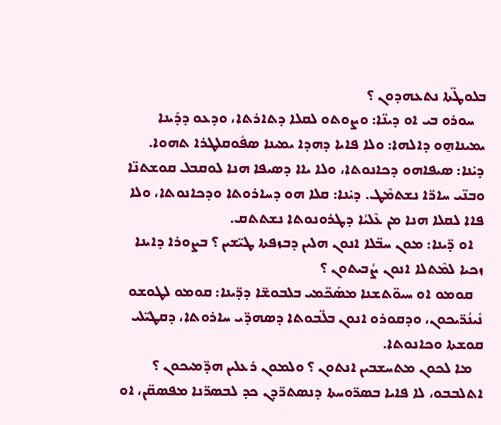ܒܠܘܛ̈ܬܐ ܢܬܥܗܕܘܢ ؟
   ܚܘܪܘ ܒܝ ܐܘ ܕܝܢ̈ܐ: ܘܨܘܬܘ ܠܩܠܐ ܕܬܐܪܬܐ، ܘܕܥܘ ܕܕܰܝܢܐ ܝܡܝܢܐܗ̱ܘ ܕܐܠܗܐ: ܘܠܐ ܦܐܝܐ ܕܗܕܐ ܝܡܝܢܐ ܣܦܽܘܩܠܛܪܐ ܬܗܘܐ. ܕܝ̇ܢܐ: ܣܝܦܐܗܘ ܕܟܐܢܘܬܐ، ܘܠܐ ܝܐܐ ܕܣܝܦܐ ܗܢܐ ܠܘܩܒܠ ܩܘܫܬܢ̈ܐ ܘܒܢ̈ܝ ܚܐܪ̈ܐ ܢܫܬܡܶܛ. ܕܝ̇ܢܐ: ܩܠܐ ܗܘ ܕܚܐܪܘܬܐ ܘܕܟܐܢܘܬܐ، ܘܠܐ ܦܐܐ ܠܩܠܐ ܗܢܐ ܡܢ ܥܶܠܝܳܐ ܕܛܪܘܢܘܬܐ ܢܫܬܬܩ.
   ܐܘ ܕ̈ܝܢܐ: ܡܘܢ ܚܒ̈ܠܐ ܐܢܘܢ ܗܠܝܢ ܕܒܙܦܬܐ ܛܝ̈ܫܝܢ ؟ ܒܨܘܪܐ ܕܐܝܢܐ ܙܟܝܐ ܠܡܶܬܠܐ ܐܢܘܢ ܨܳܒܝܬܘܢ ؟
   ܩܘܡܘ ܐܘ ܚܝܘ̈ܬܫܢܐ ܡܣܰܟ̈ܡܝ ܒܠܒܘܫ̈ܐ ܕܕ̈ܝܢܐ: ܩܘܡܘ ܠܛܘܫܘ ܢܺܝܢܳܪ̈ܝܟܘܢ، ܘܕܩܘܪܘ ܐܢܘܢ ܒܠ̈ܒܘܬܐ ܕܣܗܕ̈ܝ ܚܐܪܘܬܐ، ܕܩܛܝ̈ܠܝ ܩܘܫܬܐ ܘܟܐܢܘܬܐ.
   ܡܐ ܠܟܘܢ ܡܬܚܫܒܝܢ ܐܢܬܘܢ ؟ ܘܠܡܘܢ ܪܥܠܝܢ ܗܕ̈ܡܝܟܘܢ ؟ ܐܬܠܒܒܘ، ܠܐ ܦܐܝܐ ܒܣܪ̈ܘܚܬܐ ܕܢܣܬܪ̈ܕܢ ܟܕ ܠܒܣܪ̈ܢܐ ܡܦܣܩ̈ܢ، ܐܘ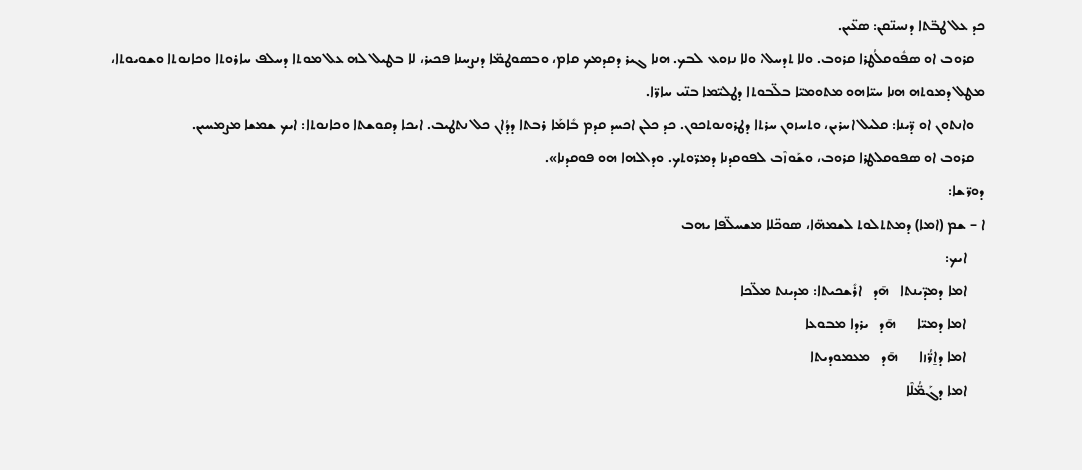ܟܕ ܥܠ ܛܒ̈ܬܐ ܕܢܚܢ̈ܩܢ: ܣܥ̈ܝܢ.
   ܩܪܘܒ ܐܘ ܣܦܽܘܩܠܳܛܪܐ ܩܪܘܒ. ܘܠܐ ܬܕܚܠ، ܘܠܐ ܢܙܘܥ ܠܒܟ. ܗܢܐ ܓܝܪ ܕܩܕܡܟ ܩܐܡ، ܘܒܣܘܛܡ̈ܐ ܕܢܨܚܢܐ ܦܟܝܪ، ܠܐ ܒܛܝܠ ܠܗ ܥܠ ܡܘܬܐ ܕܚܠܦ ܚܐܪܘܬܐ ܘܟܐܢܘܬܐ ܘܫܘܝܘܬܐ، ܡܛܠ ܕܡܘܬܗ ܗܢܐ ܚܝ̈ܐܗܘ ܡܬܘܡܝ̈ܐ ܒܠ̈ܒܘܬܐ ܕܛܠܝ̈ܡܐ ܒܢ̈ܝ ܚܐܪ̈ܐ.
   ܘܐܢܬܘܢ ܐܘ ܕ̈ܝܢܐ: ܩܠܝܠ ܐܚܪܝܢ، ܘܬܚܙܘܢ ܚܪܬܐ ܕܛܪܘܢܘܬܟܘܢ. ܟܕ ܟܠܢ ܐܟܚܕ ܩܕܡ ܒܺܐܡܰܐ ܪܒܬܐ ܕܕܳܐܢ ܟܠ ܢܬܛܝܒ. ܐܝܟܐ ܕܩܘܫܬܐ ܘܟܐܢܘܬܐ: ܐܝܟ ܫܡܫܐ ܡܨܡܚܝܢ.
   ܩܪܘܒ ܐܘ ܣܦܘܩܠܛܪܐ ܩܪܘܒ، ܘܫܰܘܙܶܒ ܠܦܘܩܕܢܐ ܕܡܪ̈ܘܬܟ. ܘܕܐܠܗܐ ܗܘ ܦܘܩܕܢܐ».
ܕܘܪ̈ܫܐ:
ܐ – ܫܡ (ܐܡܐ) ܕܡܬܬܠܘܬ ܠܫܡܗ̈ܐ، ܣܘܟ̈ܠܐ ܡܫܚܠ̈ܦܐ ܝܗܒ
     ܐܝܟ:
     ܐܡܐ ܕܡܕ̈ܝܢܬܐ   ܗ̄ܕ   ܐܪܺܫܟܝܬܐ: ܡܕܝܢܬ ܡܠ̈ܟܐ
     ܐܡܐ ܕܡܝ̈ܐ      ܗ̄ܕ   ܝܪܕܐ ܡܒܘܥܐ
     ܐܡܐ ܕܐ̱ܪ̈ܳܙܐ      ܗ̄ܕ   ܡܥܡܘܕܝܬܐ
     ܐܡܐ ܕܓܰܡ̈ܳܠܶܐ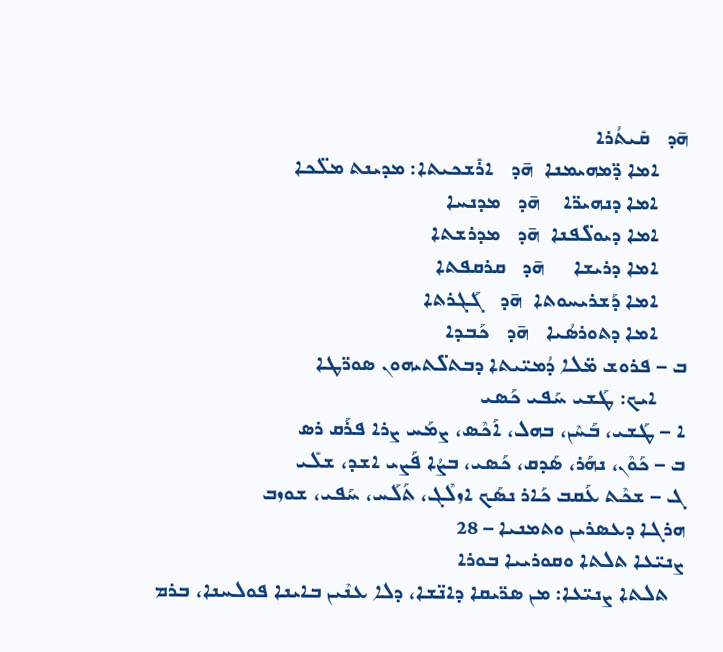ܗ̄ܕ   ܩܺܝܬܳܪܐ
     ܐܡܐ ܕ̈ܡܗܝܡܢܐ  ܗ̄ܕ   ܐܪܺܫܟܝܬܐ: ܡܕܝܢܬ ܡܠ̈ܟܐ
     ܐܡܐ ܕܢܗܝܪ̈ܐ    ܗ̄ܕ   ܡܕܢܚܐ
     ܐܡܐ ܕܝܘܠ̈ܦܢܐ  ܗ̄ܕ   ܡܕܪܫܬܐ
     ܐܡܐ ܕܪܝܫܐ     ܗ̄ܕ   ܩܪܩܦܬܐ
     ܐܡܐ ܕܰܫܪܝܚܘܬܐ  ܗ̄ܕ   ܓܰܓܪܬܐ
     ܐܡܐ ܕܬܘܪܣܳܝܐ   ܗ̄ܕ   ܟܰܒܕܐ
ܒ – ܦܪܘܫ ܡ̈ܠܐ ܕܳܡܝ̈ܝܬܐ ܕܒܬܠ̈ܬܝܗܘܢ ܣܘܪ̈ܛܐ
     ܐܝܟ: ܛܰܫܝ ܚܰܦܝ ܟܰܣܝ
ܐ – ܛܰܫܝ، ܒܰܚܶܢ، ܒܗܠ، ܐܰܟܶܣ، ܨܡܰܚ ܨܪܐ ܦܪܰܩ ܪܣ
ܒ – ܟܰܘܶܢ، ܢܗܰܪ، ܣܰܕܩ، ܟܰܣܝ، ܒܨܳܐ ܦܰܨܝ ܐܫܕ، ܫܠܺܝ
ܓ – ܫܟܶܬ ܥܰܩܒ ܟܰܐܪ ܢܣܰܟ ܐܙܠܶܓ، ܬܰܠܰܚ، ܚܰܦܝ، ܫܘܙܒ
ܗܪܓܐ ܕܥܣܪܝܢ ܘܬܡܢܝܐ – 28
ܨܢܝ̈ܥܐ ܬܠܬܐ ܘܩܘܪܝܝܐ ܒܘܪܐ
   ܬܠܬܐ ܨܢܝ̈ܥܐ: ܡܢ ܣܪ̈ܝܩܐ ܕܐܢ̈ܫܐ، ܕܠܐ ܥܢܶܝܢ ܒܐܝܢܐ ܦܘܠܚܢܐ، ܒܪܡ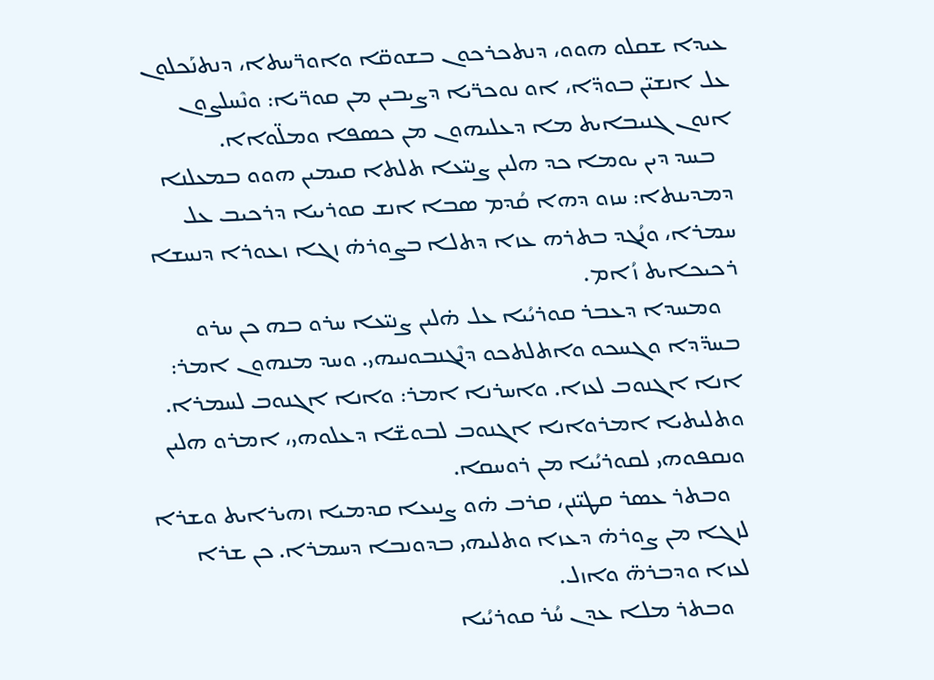ܥܝܕܐ ܫܩܠܘ ܗܘܘ، ܕܢܬܟܪܟܘܢ ܒܫܘܩ̈ܐ ܘܐܘܪ̈ܚܬܐ، ܕܢܬܢܰܟܠܘܢ ܥܠ ܐܢܫܝ̈ܢ ܒܘܕ̈ܐ، ܐܘ ܢܘܟܪ̈ܝܐ ܕܨܝܒܝܢ ܡܢ ܩܘܪ̈ܝܐ: ܘܢܶܚܠܨܘܢ ܐܢܘܢ ܓܢܝܒܐܝܬ ܡܐ ܕܥܠܝܗܘܢ ܡܢ ܟܣܦܐ ܘܡܠ̈ܘܐܐ.
   ܒܚܕ ܕܝܢ ܝܘܡܐ ܟܕ ܗܠܝܢ ܨܢܝ̈ܥܐ ܬܠܬܐ ܩܝܡܝܢ ܗܘܘ ܒܡܥܠܢܐ ܕܡܕܝܢܬܐ: ܚܙܘ ܕܗܐ ܩܳܕܡ ܣܒܐ ܐܢܫ ܩܘܪܝܝܐ ܕܪܟܝܒ ܥܠ ܚܡܪܐ، ܘܢܳܓܕ ܒܬܪܗ ܥܙܐ ܕܬܠܐ ܒܨܘܪܗ̇ ܙܓܐ ܙܥܘܪܐ ܕܢܚܫܐ ܪܟܝܟܐܝܬ ܙܳܐܡ.
   ܘܡܚܕܐ ܕܥܒܪ ܩܘܪܝܳܝܐ ܥܠ ܗ̇ܠܝܢ ܨܢܝ̈ܥܐ ܚܪܘ ܒܗ ܟܢ ܚܪܘ ܒܚܕ̈ܕܐ ܘܓܚܟܘ ܘܐܬܠܬܟܘ ܕܢܶܓܢܒܘܢܝܗܝ. ܘܚܕ ܡܢܗܘܢ ܐܡܪ: ܐܢܐ ܐܓܢܘܒ ܠܥܙܐ. ܘܐܚܪܢܐ ܐܡܪ: ܘܐܢܐ ܐܓܢܘܒ ܠܚܡܪܐ. ܘܬܠܝܬܝܐ ܐܡܪܘܐܢܐ ܐܓܢܘܒ ܠܒܘܫ̈ܐ ܕܥܠܘܗܝ، ܐܡܪܘ ܗܠܝܢ ܘܢܩܦܘܗܝ ܠܩܘܪܝܳܝܐ ܡܢ ܪܘܚܩܐ.
   ܘܒܬܪ ܥܣܪ ܩܛܝ̈ܢܢ، ܩܪܒ ܗ̇ܘ ܨܢܝܥܐ ܩܕܡܝܐ ܙܗܝܪܐܝܬ ܘܫܪܐ ܠܙܓܐ ܡܢ ܨܘܪܗ̇ ܕܥܙܐ ܘܬܠܝܗܝ ܒܕܘܢܒܐ ܕܚܡܪܐ. ܟܢ ܫܪܐ ܠܥܙܐ ܘܕܒܪܗ̈ ܘܐܙܠ.
   ܘܒܬܪ ܡܠܐ ܥܕܢ ܚܳܪ ܩܘܪܝܳܝܐ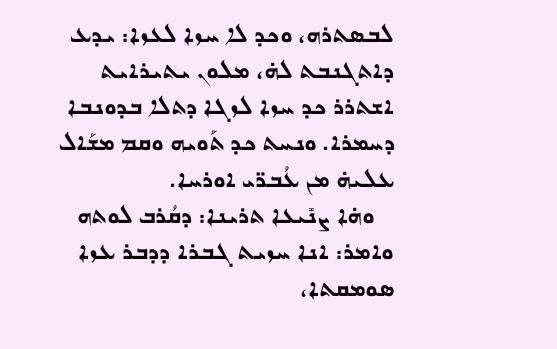ܠܒܣܬܪܗ، ܘܟܕ ܠܐ ܚܙܐ ܠܥܙܐ: ܝܕܥ ܕܐܬܓܢܒܬ ܠܗ̇، ܡܠܘܢ ܝܬܝܪܐܝܬ ܐܫܬܪܪ ܟܕ ܚܙܐ ܠܙܓܐ ܕܬܠܐ ܒܕܘܢܒܐ ܕܚܡܪܐ. ܘܢܚܬ ܟܕ ܬܰܘܝܗ ܘܩܡ ܡܫܰܐܠ ܥܠܝܗ̇ ܡܢ ܥܳܒܪ̈ܝ ܐܘܪܚܐ.
   ܘܗ̇ܐ ܨܢܺܝܥܐ ܬܪܝܢܐ: ܕܩܳܪܒ ܠܘܬܗ ܘܐܡܪ: ܐܢܐ ܚܙܝܬ ܓܒܪܐ ܕܕܒܪ ܥܙܐ ܣܘܡܩܬܐ،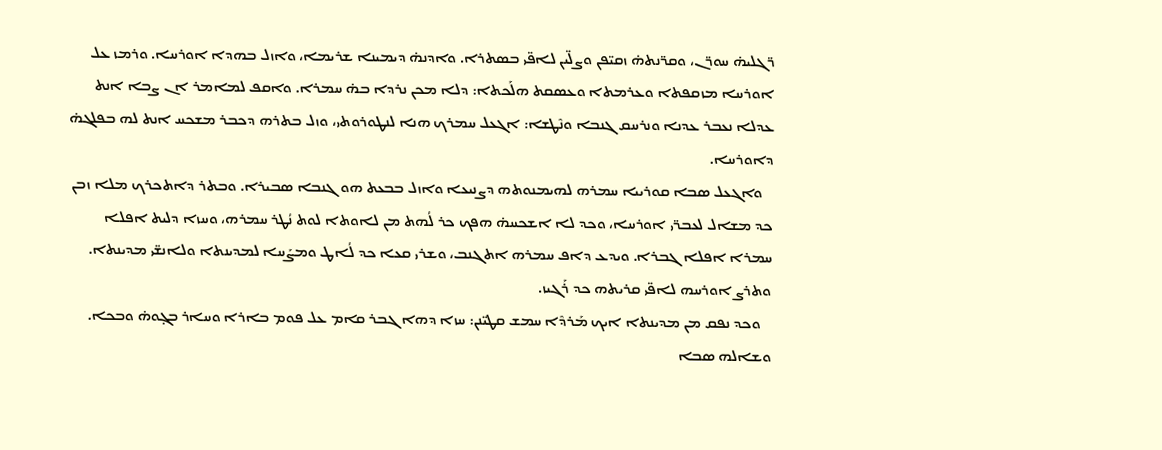ܪ̈ܓܠܝܗ̇ ܚܘܪ̈ܢ، ܘܩܪ̈ܢܬܗ̇ ܙܩܝ̈ܦܢ ܘܨܠ̈ܝܢ ܠܐܦ̈ܝ ܒܣܬܪܐ. ܘܐܕܢܗ̇ ܕܝܡܝܢܐ ܫܪܝܡܐ، ܘܐܙܠ ܒܗܕܐ ܐܘܪܚܐ. ܘܪܡܙ ܥܠ ܐܘܪܚܐ ܡܙܩܦܬܐ ܘܥܪܡܬܐ ܘܥܣܩܬ ܗܠܰܟܬܐ: ܕܠܐ ܡܟܢ ܢܪܕܐ ܒܗ̇ ܚܡܪܐ. ܘܐܩܦ ܠܡܐܡܪ ܐܢ ܨܒܐ ܐܢܬ ܥܕܠܐ ܢܥܒܪ ܥܕܢܐ ܘܢܪܚܩ ܓܢܒܐ ܘܢܶܛܫܐ: ܐܓܥܠ ܚܡܪܟ ܗܢܐ ܠܢܛܘܪܘܬܝ، ܘܙܠ ܒܬܪܗ ܕܟܒܪ ܡܫܟܚ ܐܢܬ ܠܗ ܒܦܠܓܗ̇ ܕܐܘܪܚܐ.
   ܘܐܓܥܠ ܣܒܐ ܩܘܪܝܝܐ ܚܡܪܗ ܠܗܝܡܢܘܬܗ ܕܨܢܝܥܐ ܘܐܙܠ ܒܒܥܬ ܗܘ ܓܢܒܐ ܣܒܝܪܐ. ܘܒܬܪ ܕܐܬܟܪܟ ܡܠܐ ܙܒܢ ܟܕ ܡܫܐܠ ܠܥܒܪ̈ܝ ܐܘܪܚܐ، ܘܟܕ ܠܐ ܐܫܟܚܗ̇ ܗܦܟ ܟܪ ܠܳܗܬ ܡܢ ܠܐܘܬܐ ܠܘܬ ܢܳܛܪ ܚܡܪܗ، ܘܚܙܐ ܕܠܝܬ ܐܦܠܐ ܚܡܪܐ ܐܦܠܐ ܓܒܪܐ. ܘܝܕܥ ܕܐܦ ܚܡܪܗ ܐܬܓܢܒ، ܘܫܪܝ ܩܥܐ ܟܕ ܠܳܐܛ ܘܡܨܰܚܐ ܠܡܕܝܢܬܐ ܘܠܐܢܫ̈ܝ ܡܕܝܢܬܐ. ܘܬܪܨ ܐܘܪܚܗ ܠܐܦ̈ܝ ܩܪܝܬܗ ܟܕ ܪܰܓܝܙ.
   ܘܟܕ ܢܦܩ ܡܢ ܡܕܝܢܬܐ ܐܝܟ ܡܰܪܕܶܐ ܚܡܫ ܩܛܝ̈ܢܢ: ܚܙܐ ܕܗܐ ܓܒܪ ܩܐܡ ܥܠ ܦܘܡ ܒܐܪܐ ܘܚܐܪ ܒܓ̣ܘܗ̇ ܘܒܟܐ. ܘܫܐܠܗ ܣܒܐ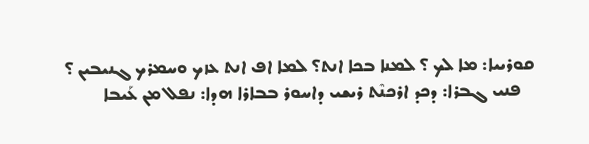ܩܘܪܝܝܐ: ܡܐ ܠܟ ؟ ܠܡܢܐ ܒܟܐ ܐܢܬ؟ ܠܡܐ ܐܦ ܐܢܬ ܥܙܟ ܘܚܡܪܟ ܓܢܝܒܝܢ ؟
   ܦܢܝ ܓܒܪܐ: ܕܟܕ ܐܪܟܢܶܬ ܪܝܫܝ ܕܐܚܘܪ ܒܒܐܪܐ ܗܕܐ: ܢܦܠ ܡܢ ܥܰܝܒܐ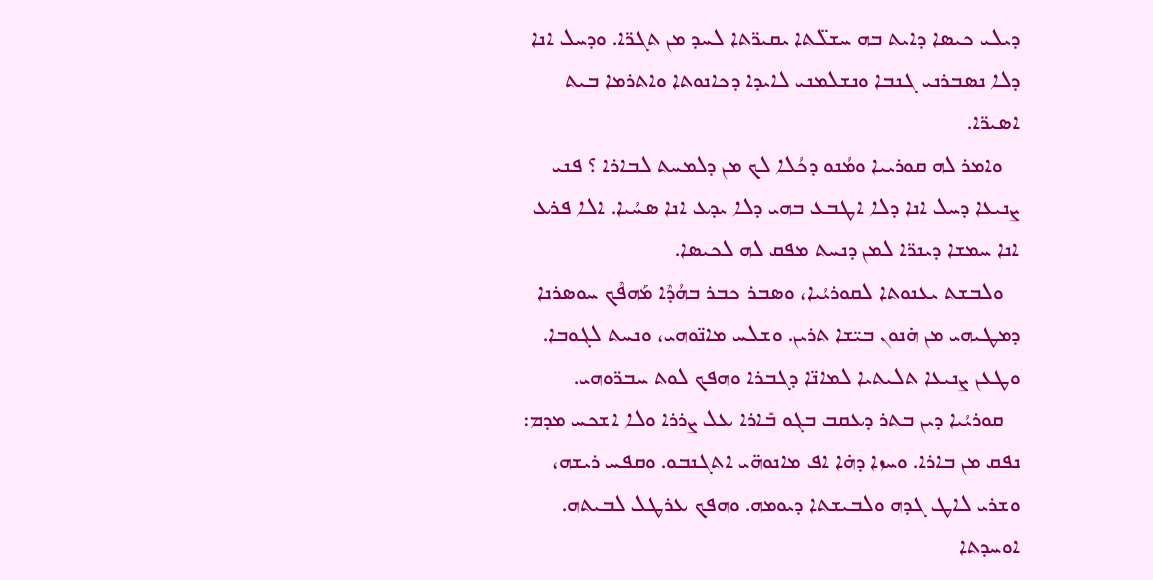ܕܝܠܝ ܟܝܣܐ ܕܐܝܬ ܒܗ ܚܫܠ̈ܬܐ ܝܩܝܪ̈ܬܐ ܠܚܕ ܡܢ ܬܓܪ̈ܐ. ܘܕܚܠ ܐܢܐ ܕܠܐ ܢܣܒܪܢܝ ܓܢܒܐ ܘܢܫܠܡܢܝ ܠܐܝܕܐ ܕܟܐܢܘܬܐ ܘܐܬܪܡܐ ܒܝܬ ܐܣܝܪ̈ܐ.
   ܘܐܡܪ ܠܗ ܩܘܪܝܝܐ ܘܡܳܢܘ ܕܟܳܠܐ ܠܟ ܡܢ ܕܠܡܚܬ ܠܒܐܪܐ ؟ ܦܢܝ ܨܢܝܥܐ ܕܚܠ ܐܢܐ ܕܠܐ ܐܛܒܥ ܒܗܝ ܕܠܐ ܝܕܥ ܐܢܐ ܣܚܳܝܐ. ܐܠܐ ܦܪܥ ܐܢܐ ܚܡܫܐ ܕܝܢܪ̈ܐ ܠܡܢ ܕܢܚܬ ܡܦܩ ܠܗ ܠܟܝܣܐ.
   ܘܠܒܫܬ ܝܥܢܘܬܐ ܠܩܘܪܝܳܝܐ، ܘܣܒܪ ܟܒܪ ܒܗܳܕܶܐ ܡܰܗܦܶܟ ܚܘܣܪܢܐ ܕܡܛܝܗܝ ܡܢ ܗ̇ܢܘܢ ܒܝ̈ܫܐ ܬܪܝܢ. ܘܫܠܚ ܡܐܢ̈ܘܗܝ، ܘܢܚܬ ܠܓܘܒܐ. ܘܛܥܢ ܨܢܝܥܐ ܬܠܝܬܝܐ ܠܡܐܢ̈ܐ ܕܓܒܪܐ ܘܗܦܟ ܠܘܬ ܚܒܪ̈ܘܗܝ.
   ܩܘܪܝܳܝܐ ܕܝܢ ܒܬܪ ܕܥܩܒ ܒܓܘ ܒܺܐܪܐ ܥܠ ܨܪܪܐ ܘܠܐ ܐܫܟܚ ܡܕܡ: ܢܦܩ ܡܢ ܒܐܪܐ. ܘܚܙܐ ܕܗ̇ܐ ܐܦ ܡܐܢܘܗ̈ܝ ܐܬܓܢܒܘ. ܘܩܦܚ ܪܝܫܗ، ܘܫܪܝ ܠܐܛ ܓܕܗ ܘܠܒܝܫܬܐ ܕܝܘܡܗ. ܘܗܦܟ ܥܪܛܠ ܠܒܝܬܗ.
ܐܘܚܕܬܐ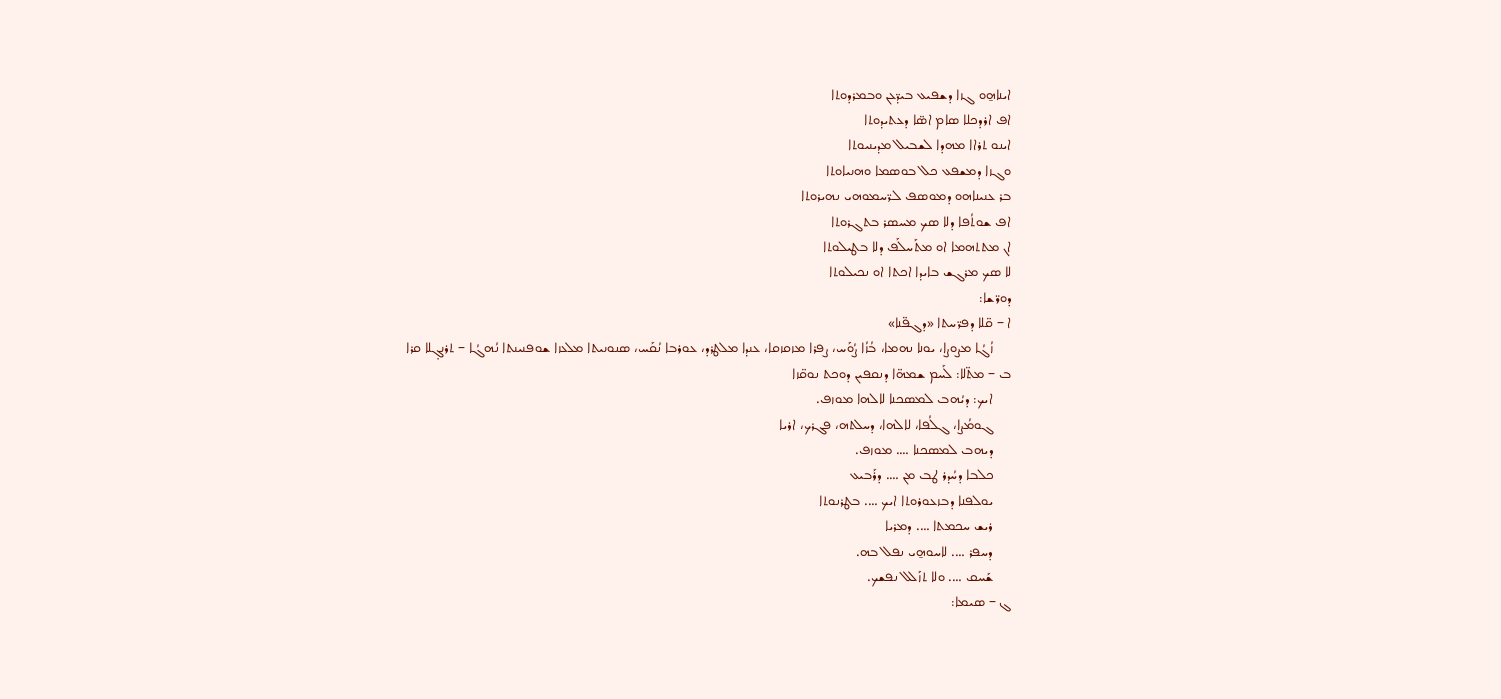ܐܝܢܐܗ̱ܘ ܓܙܐ ܕܫܦܝܥ ܒܝܕ̈ܥܢ ܘܒܡܪܕܘܬܐ
ܐܦ ܐܪܕܟܠܐ ܣܐܡ ܐܣ̈ܐ ܕܥܬܝܕܘܬܐ
ܐܝܢܘ ܬܪܐܐ ܡܗܕܐ ܠܫܒܝܠ ܡܕܝܢܝܘܬܐ
ܘܓܙܐ ܕܡܫܦܥ ܟܠ ܒܘܣܡܐ ܘܗܢܝܐܘܬܐ
ܒܪ ܥܢܝܢܐܗܘ ܕܡܘܣܦ ܠܪ̈ܚܡܘܗܝ ܢܗܝܪܘܬܐ
ܐܦ ܫܘܬܳܦܐ ܕܠܐ ܣܟ ܡܚܣܪ ܒܬܓܪܘܬܐ
ܐܢ ܡܬܬܗܡܐ ܐܘ ܡܬܰܚܠܰܦ ܕܠܐ ܒܛܝܠܘܬܐ
ܠܐ ܣܟ ܡܪܓܫ ܒܐܝܕܐ ܐܟܬܐ ܐܘ ܢܟܝܠܘܬܐ
ܕܘܪ̈ܫܐ:
ܐ – ܩ̈ܠܐ ܕܦܪ̈ܚܬܐ «ܕܓܦ̈ܢܐ»
     ܙܳܓܳܐ ܡܨܘܨܐ، ܝܘܢܐ ܢܗܡܐ، ܒܳܙܳܐ ܨܳܘܰܚ، ܨܦܪܐ ܡܙܩܙܩܐ، ܥܢܕܐ ܡܠܛܪܕ، ܥܘܪܒܐ ܢܳܩܰܚ، ܣܢܘܢܝܬܐ ܡܠܥܙܐ ܫܘܦܢܝܢܬܐ ܢܳܗܓܳܐ – ܬܪܢܓ̣ܠܐ ܩܪܐ
ܒ – ܡܬ̈ܠܐ: ܠܰܚܡ ܫܡܗ̈ܐ ܕܢܩܦܝܢ ܕܘܟܬ ܢܘܩ̈ܙܐ
     ܐܝܟ: ܕܝܳܗܒ ܠܡܣܟܢܐ ܠܐܠܗܐ ܡܘܙܦ.
     ܓܘܡܳܨܐ، ܓܠܳܦܐ، ܠܐܠܗܐ، ܕܚܠܬܗ، ܦܓܪܟ، ܐܪܝܐ
     ܕܝܗܒ ܠܡܣܟܢܐ …. ܡܘܙܦ.
     ܟܠܒܐ ܕܚܳܕܪ ܛܒ ܡܢ …. ܕܪܰܒܝܥ
     ܝܘܠܦܢܐ ܕܒܙܥܘܪܘܬܐ ܐܝܟ …. ܒܛܪܢܘܬܐ
     ܪܝܫ ܚܟܡܬܐ …. ܕܡܪܝܐ
     ܕܚܦܪ …. ܠܐܚܘܗ̱ܝ ܢܦܠ ܒܗ.
     ܫܰܚܩ …. ܘܠܐ ܬܙܰܠܠ ܢܦܫܟ.
ܓ – ܣܝܡܐ: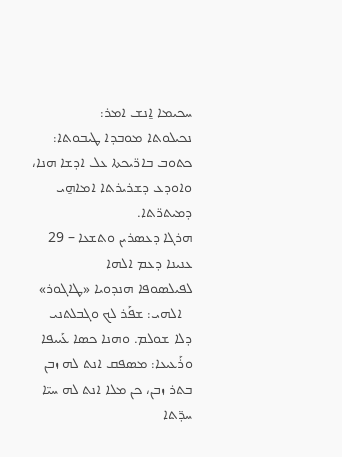ܚܟܝܡܐ ܐ̱ܢܫ ܐܡܪ:
ܢܟܝܠܘܬܐ ܡܘܒܕܐ ܛܝܒܘܬܐ:
ܟܬܘܒ ܒܐܪ̈ܝܟܬܐ ܥܠ ܐܕܫܐ ܗܢܐ،
ܘܐܘܕܥ ܕܫܪܝܪܬܐ ܐܡܐܗ̱ܝ ܕܡܝܬܪ̈ܬܐ.
ܗܪܓܐ ܕܥܣܪܝܢ ܘܬܫܥܐ – 29
ܥܢܝܢܐ ܕܥܡ ܐܠܗܐ
ܠܦܝܠܣܘܦܐ ܗܢܕܘܝܐ «ܛܐܓܘܪ»
   ܐܠܗܝ: ܫܦܰܪ ܠܟ ܘܓܒܠܬܢܝ ܕܠܐ ܫܘܠܡ. ܘܗܢܐ ܟܣܐ ܥܰܝܝܦܐ ܘܪܰܥܝܥܐ: ܡܣܦܩ ܐܢܬ ܠܗ ܙܒܢ ܒܬܪ ܙܒܢ، ܟܢ ܡܠܐ ܐܢܬ ܠܗ ܚܝ̈ܐ ܚܕ̈ܬܐ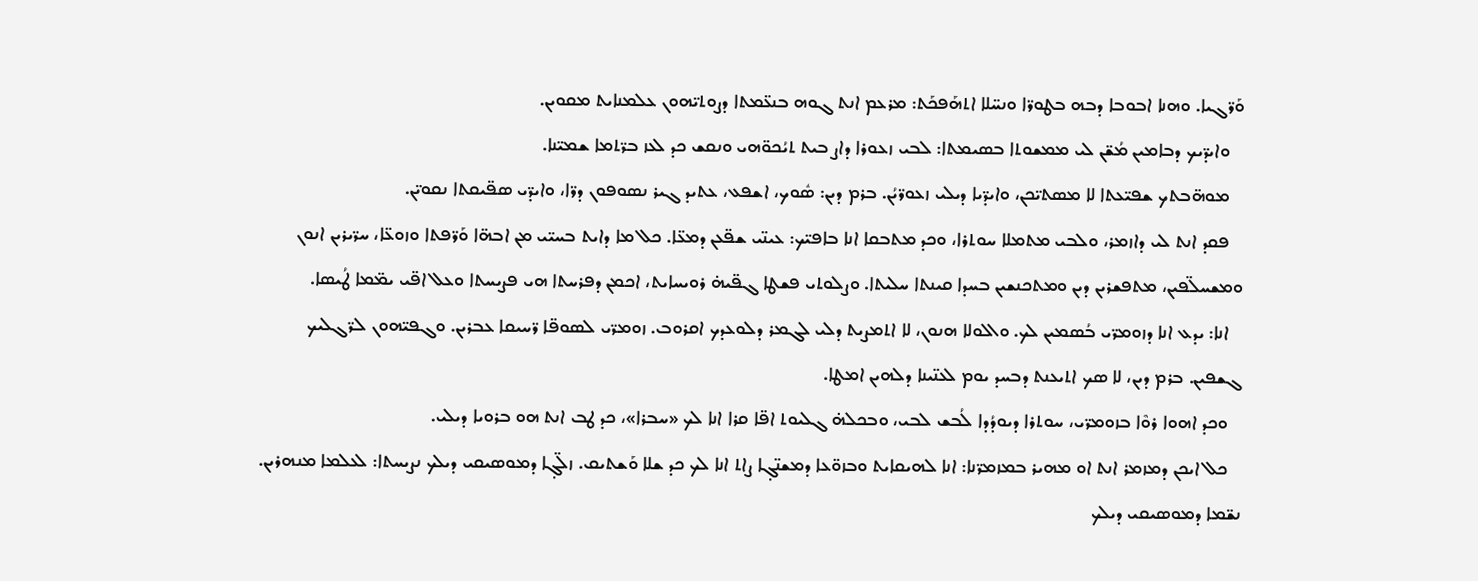ܘܰܪ̈ܓܝܐ. ܘܗܢܐ ܐܒܘܒܐ ܕܒܗ ܒܛܘܪ̈ܐ ܘܢܚ̈ܠܐ ܐܬܗܰܦܟܰܬ: ܡܪܥܡ ܐܢܬ ܓܘܗ ܒܢܥ̈ܡܬܐ ܕܨܘܬܝ̈ܗܘܢ ܥܠܡܢܐܝܬ ܡܩܘܝܢ.
   ܘܐܝܕ̈ܝܟ ܕܒܐܡܝܢ ܡܳܫ̈ܢ ܠܝ ܡܡܫܘܬܐ ܒܣܝܡܬܐ: ܠܒܝ ܙܥܘܪܐ ܕܐܨ ܒܝܬ ܬܝܳܟܘ̈ܗܝ ܘܢܩܫ ܟܕ ܠܥܙ ܒܪ̈ܬܡܐ ܫܡܝ̈ܢܐ.
   ܡܘܗ̈ܒܬܟ ܫܦܝ̈ܥܬܐ ܠܐ ܡܣܬܝ̈ܟܢ، ܘܐܝܕ̈ܝܐ ܕܝܠܝ ܙܥܘܪ̈ܝܳܢ. ܒܪܡ ܕܝܢ: ܣܽܘܟ، ܐܫܦܥ، ܥܬܝܕ ܓܝܪ ܢܣܘܦܘܢ ܕܪ̈ܐ، ܘܐܝܕ̈ܝ ܣܦ̈ܝܩܬܐ ܢܩܘܝ̈ܢ.
   ܦܩܕ ܐܢܬ ܠܝ ܕܐܙܡܪ، ܘܠܒܝ ܡܬܡܠܐ ܚܘܬܪܐ، ܘܟܕ ܡܬܒܩܐ ܐܢܐ ܒܐܦܝ̈ܟ: ܥܝܢ̈ܝ ܫܦ̈ܥܢ ܕܡܥ̈ܐ. ܟܠ ܡܐ ܕܐܝܬ ܒܚܝ̈ܝ ܡܢ ܐܒܗ̈ܐ ܘܰܪ̈ܦܬܐ ܘܙܘܥ̈ܐ، ܚܪ̈ܝܪܝܢ ܐܢܘܢ ܘܡܫܚܠ̈ܦܝܢ، ܡܬܦܫܪܝܢ ܕܝܢ ܘܡܬܟܢܫܝܢ ܒܚܕܐ ܩܝܢܬܐ ܚܠܝܬܐ. ܘܨܠܘܬܝ ܦܫܛܐ ܓܦ̈ܝܗ̇ ܪܘܝܚܐܝܬ، ܐܟܡܢ ܕܦܪܚܬܐ ܗܝ ܦܨܝܚܬܐ ܘܥܠ ܐܦ̈ܝ ܝܡ̈ܡܐ ܛܳܝܣܐ.
   ܐܢܐ: ܝܕܥ ܐܢܐ ܕܙܘܡܪ̈ܝ ܒܳܣܡܝܢ ܠܟ. ܘܐܠܘܠܐ ܗܢܘܢ، ܠܐ ܐܬܡܨܝܬ ܕܠܝ ܠܓܡܪ ܕܠܘܥܕܟ ܐܩܪܘܒ. ܙܘܡܪ̈ܝ ܠܣܘܦ̈ܐ ܪ̈ܚܝܩܐ ܥܒܪܝܢ. ܘܓܦܝ̈ܗܘܢ ܠܪ̈ܓܠܝܟ ܓܫܦܝܢ. ܒܪܡ ܕܝܢ، ܠܐ ܣܟ ܐܬܝܥܢܬ ܕܒܚܕ ܝܘܡ ܠܥܢ̈ܝܢܐ ܕܠܗܝܢ ܐܡܛܐ.
   ܘܟܕ ܐܗܘܐ ܪܘܶܐ ܒܙܘܡܪ̈ܝ، ܚܘܬܪܐ ܕܝܘܕܳܕܐ ܠܳܒܫ ܠܒܝ، ܘܒܟܠܗ̇ ܓܠܝܘܬ ܐܦ̈ܐ ܩܪܐ ܐܢܐ ܠܟ «ܚܒܪܐ»، ܟܕ ܛܒ ܐܢܬ ܗܘ ܒܪܘܝܐ ܕܝܠܝ.
   ܟܠ ܐܝܟܢ ܕܡܙܡܪ ܐܢܬ ܐܘ ܡܗܝܪ ܒܡܙܡܪ̈ܢܐ: ܐܢܐ ܠܗܝܩܐܝܬ ܘܒܙܘ̈ܥܐ ܕܡܫܢ̈ܓ̣ܐ ܨܐܬ ܐܢܐ ܠܟ ܟܕ ܫܠܐ ܘܰܫܬܝܩ. ܙܠ̈ܓ̣ܐ ܕܡܘܣܝܩܝ ܕܝܠܟ ܢܨܝܚܬܐ: ܠܥܠܡܐ ܡܢܗܪܝܢ. ܢܫ̈ܡܐ ܕܡܘܣܝܩܝ ܕܝܠܟ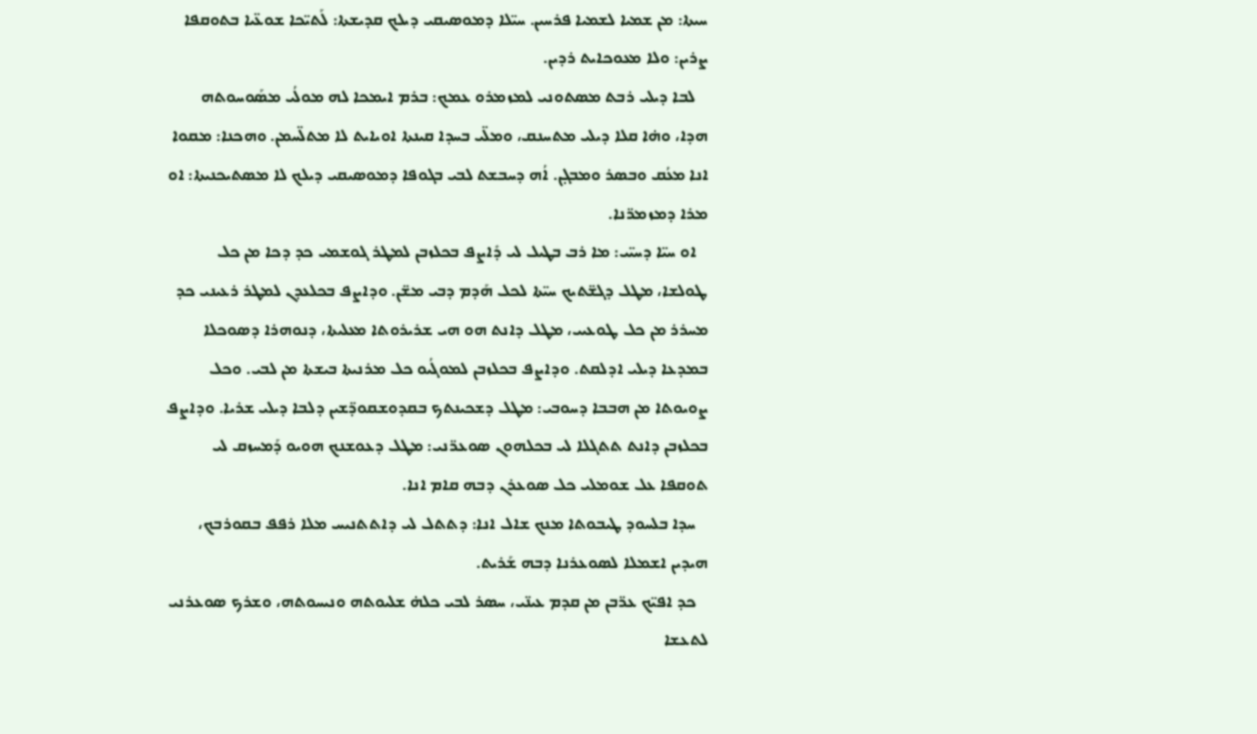ܚܝܬܐ: ܡܢ ܫܡܝܐ ܠܫܡܝܐ ܦܪܚܝܢ. ܚܝ̈ܠܐ ܕܡܘܣܝܩܝ ܕܝܠܟ ܩܕܝܫܬܐ: ܠܰܬܝ̈ܟܐ ܫܘܥ̈ܝܐ ܒܬܘܩܦܐ ܨܪܝܢ: ܘܠܐ ܡܥܘܟܐܝܬ ܪܕܝܢ.
   ܠܒܐ ܕܝܠܝ ܪܒܬ ܡܣܬܘܢܝ ܠܡܙܡܪܘ ܥܡܟ: ܒܪܡ ܐܝܡܟܐ ܠܗ ܡܘܠܳܝ ܡܣܰܘܚܘܬܗ ܗܕܐ، ܘܗ̇ܐ ܩܠܐ ܕܝܠܝ ܡܬܚܢܩ، ܘܡܠ̈ܝ ܒܚܕܐ ܩܝܢܬܐ ܐܘܝܐܝܬ ܠܐ ܡܬܠ̈ܚܡܢ. ܘܗܟܢܐ: ܡܩܘܐ ܐܢܐ ܡܥܳܩ ܘܒܣܪ ܘܡܒܓ̣ܢ. ܐܳܗ ܕܚܒܫܬ ܠܒܝ ܒܓܘܦܐ ܕܡܘܣܝܩܝ ܕܝܠܟ ܠܐ ܡܣܬܝܟܢܝܬܐ: ܐܘ ܡܪܐ ܕܡܙܡܪ̈ܢܐ.
   ܐܘ ܚܝ̈ܐ ܕܚܝ̈ܝ: ܡܐ ܪܒ ܒܛܝܠ ܠܝ ܕܺܐܨܦ ܒܟܠܙܒܢ ܠܡܛܪ ܓܘܫܡܝ ܟܕ ܕܟܐ ܡܢ ܟܠ ܛܘܠܫܐ، ܡܛܠ ܕܓܫ̈ܬܝܟ ܚܝ̈ܬܐ ܠܟܠ ܗܰܕܡ ܕܒܝ ܡܫ̈ܢ. ܘܕܐܨܦ ܒܟܠܥܕܢ ܠܡܛܪ ܪܥܝܢܝ ܟܕ ܡܚܪܪ ܡܢ ܟܠ ܛܘܥܝܝ، ܡܛܠ ܕܐܢܬ ܗܘ ܗܝ ܫܪܝܪܘܬܐ ܡܥܠܝܬܐ، ܕܢܘܗܪܐ ܕܣܘܟܠܐ ܒܡܕܥܐ ܕܝܠܝ ܐܕܠܩܬ. ܘܕܐܨܦ ܒܟܠܙܒܢ ܠܡܘܓܳܝܘ ܟܠ ܡܪܢܝܬܐ ܒܝܫܬܐ ܡܢ ܠܒܝ. ܘܟܠ ܨܘܝܘܬܐ ܡܢ ܗܒܒܐ ܕܚܘܒܝ: ܡܛܠ ܕܫܟܝܢܬܟ ܒܩܕܘܫܩܘܕ̈ܫܝܢ ܕܠܒܐ ܕܝܠܝ ܫܪܝܐ. ܘܕܐܨܦ ܒܟܠܙܒܢ ܕܐܢܬ ܬܬܓܠܐ ܠܝ ܒܟܠܗܘܢ ܣܘܥܪ̈ܢܝ: ܡܛܠ ܕܥܘܫܢܟ ܗܘܝܘ ܕܰܡܚܙܩ ܠܝ ܬܘܩܦܐ ܥܠ ܫܘܡܠܝ ܟܠ ܣܘܥܪܢ ܕܒܗ ܩܐܡ ܐܢܐ.
   ܚܕܐ ܒܠܚܘܕ ܛܝܒܘܬܐ ܡܢܟ ܫܐܠ ܐܢܐ: ܕܬܬܠ ܠܝ ܕܐܬܬܢܝܚ ܡܠܐ ܪܦܦ ܒܩܘܪܒܟ، ܗܝܕܝܢ ܐܫܡܠܐ ܠܣܘܥܪܢܐ ܕܒܗ ܫܰܪܝܬ.
   ܟܕ ܐܦܝ̈ܟ ܥܪ̈ܒܢ ܡܢ ܩܕܡ ܥܝܢ̈ܝ، ܚܣܪ ܠܒܝ ܟܠܗ̇ ܫܠܝܘܬܗ ܘܢܝܚܘܬܗ، ܘܫܪܟ ܣܘܥܪܢܝ ܠܬܥܫܐ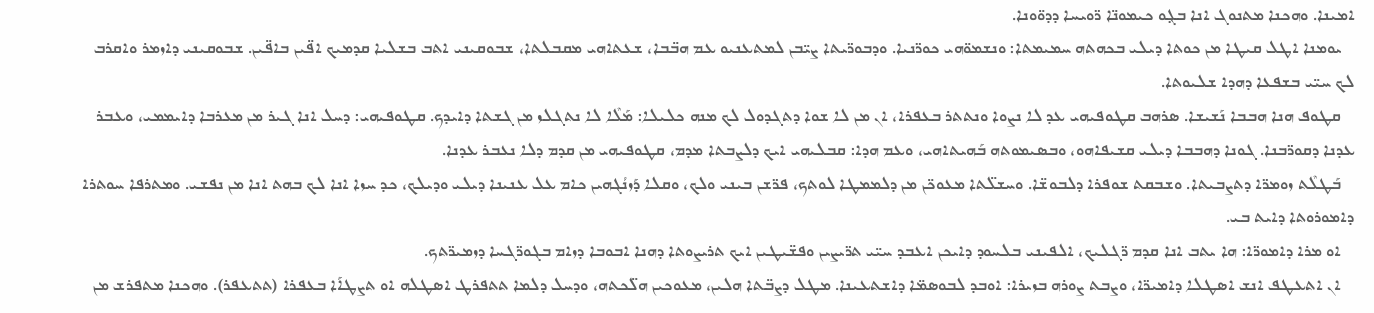ܐܡܝܢܐ. ܘܗܟܢܐ ܡܬܢܘܓ ܐܢܐ ܒܓ̣ܘ ܟܝܡܘܢ̈ܐ ܪ̈ܘܝܚܐ ܕܕܘ̈ܘܢܐ.
   ܝܘܡܢܐ ܐܛܠ ܩܝܛܐ ܡܢ ܟܘܬܐ ܕܝܠܝ ܒܟܗܬܗ ܚܡܝܡܬܐ: ܘܢܫܡܘ̈ܗܝ ܟܘܪ̈ܢܝܐ. ܘܕܒܘܪ̈ܝܬܐ ܨܝ̈ܒܢ ܠܡܬܥܢܝܘ ܥܡ ܗܒ̈ܒܐ، ܫܥܬܐܗܝ ܡܩܒܠܬܐ، ܫܒܘܩܝܢܝ ܐܬܒ ܒܫܠܝܐ ܩܕܡܝܟ ܐܦ̈ܝܢ ܒܐܦ̈ܝܢ. ܫܒܘܩܝܢܝ ܕܐܙܡܪ ܘܐܩܪܒ ܠܟ ܚܝ̈ܝ ܒܫܦܥܐ ܕܗܕܐ ܫܠܝܘܬܐ.
   ܩܛܘܦ ܗܢܐ ܗܒܒܐ ܢܰܫܝܫܐ. ܣܪܗܒ ܩܛܘܦܝܗܝ ܥܕ ܠܐ ܢܨܘܐ ܘܢܬܬܪ ܒܥܦܪܐ، ܐܢ ܡܢ ܠܐ ܫܘܐ ܕܬܓܕܘܠ ܠܟ ܡܢܗ ܟܠܝܠܐ: ܡܰܠܶܐ ܠܐ ܢܬܓܠܙ ܡܢ ܓܫܬܐ ܕܐܝܕܟ. ܩܛܘܦܝܗܝ: ܕܚܠ ܐܢܐ ܓܝܪ ܡܢ ܡܥܪܒܐ ܕܐܝܡܡܝ، ܘܥܒܪ ܥܕܢܐ ܕܩܘܪ̈ܒܢܐ. ܓܘܢܐ ܕܗܒܒܐ ܕܝܠܝ ܩܫܝܦܐܗܘ، ܘܒܣܝܡܘܬܗ ܒܰܗܝܬܐܗܝ، ܘܥܡ ܗܕܐ: ܩܒܠܝܗܝ ܐܝܟ ܕܠܨܒܬܐ ܡܕܡ، ܩܛܘܦܝܗܝ ܡܢ ܩܕܡ ܕܠܐ ܢܥܒܪ ܥܕܢܐ.
   ܒܰܛܠܶܬ ܙܘܡܪ̈ܐ ܕܬܨܒܝܬܐ. ܘܫܒܩܬ ܫܘܦܪܐ ܕܠܒܘܫ̈ܐ. ܘܚܫܠ̈ܬܐ ܡܥܘܟ̈ܢ ܡܢ ܕܠܡܡܛܐ ܠܘܬܟ، ܦܪ̈ܫܢ ܒܝܢܝ ܘܠܟ، ܘܩܠܐ ܕܰܙܢܳܓܗܝܢ ܟܐܡ ܥܠ ܥܢܝܢܐ ܕܝܠܝ ܘܕܝܠܟ، ܟܕ ܚܙܐ ܐܢܐ ܠܟ ܒܗܬ ܐܢܐ ܡܢ ܢܦܫܝ. ܘܡܬܪܦܐ ܚܘܬܪܐ ܕܐܡܘܪܘܬܐ ܕܐܝܬ ܒܝ.
   ܐܘ ܡܪܐ ܕܐܡܘܪ̈ܐ: ܗܐ ܝܬܒ ܐܢܐ ܩܕܡ ܪ̈ܓܠܝܟ، ܐܠܦܝܢܝ ܒܠܚܘܕ ܕܐܝܟܢ ܐܥܒܕ ܚܝ̈ܝ ܬܪ̈ܝܨܝܢ ܘܦܫ̈ܝܛܝܢ ܐܝܟ ܬܪܝܨܘܬܐ ܕܗܢܐ ܐܒܘܒܐ ܕܙܐܡ ܒܓܘܪ̈ܓܚܐ ܕܙܡܝܪ̈ܬܟ.
   ܐܢ ܐܬܥܛܦ ܐܢܫ ܐܣܛܠܐ ܕܐܡܝܪ̈ܐ، ܘܨܒܬ ܨܘܪܗ ܒܙܝܪܐ: ܐܘܒܕ ܠܒܘܣܡ̈ܐ ܕܐܫܬܥܝܢܐ. ܡܛܠ ܕܨܒ̈ܬܐ ܗܠܝܢ، ܡܥܘܟܝܢ ܗܠ̈ܟܬܗ، ܘܕܚܠ ܕܠܡܐ ܬܬܦܪܛ ܐܣܛܠܗ ܐܘ ܬܨܛܐܰܐ ܒܥܦܪܐ (ܬܬܥܦܪ). ܘܗܟܢܐ ܡܬܦܪܫ ܡܢ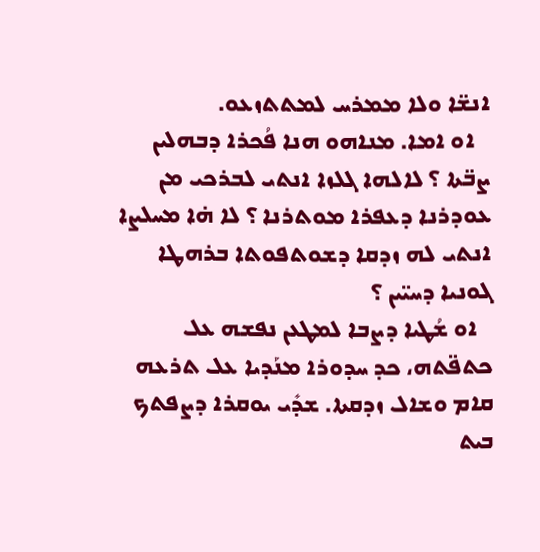ܐܢܫ̈ܐ ܘܠܐ ܡܡܪܚ ܠܡܬܬܙܥܘ.
   ܐܘ ܐܡܐ. ܡܢܐܗܘ ܗܢܐ ܦܳܟܪܐ ܕܒܗܠܝܢ ܨܒ̈ܬܐ ؟ ܠܐܠܗܐ ܓܠܙܐ ܐܢܬܝ ܠܒܪܟܝ ܡܢ ܥܘܕܪܢܐ ܕܥܦܪܐ ܡܘܬܪܢܐ ؟ ܠܐ ܗ̇ܐ ܡܚܠܨܐ ܐܢܬܝ ܠܗ ܙܕܩܐ ܕܫܘܬܦܘܬܐ ܒܪܗܛܐ ܓܘܢܝܐ ܕܚܝ̈ܝܢ ؟
   ܐܘ ܫܳܛܝܐ ܕܨܒܐ ܠܡܛܥܢ ܢܦܫܗ ܥܠ ܟܬܦ̈ܬܗ، ܟܕ ܚܕܘܪܐ ܡܢܰܕܝܐ ܥܠ ܬܪܥܗ ܩܐܡ ܘܫܐܠ ܙܕܩܬܐ. ܫܕܺܝ ܝܘܩܪܐ ܕܨܦܬܟ ܒܝܬ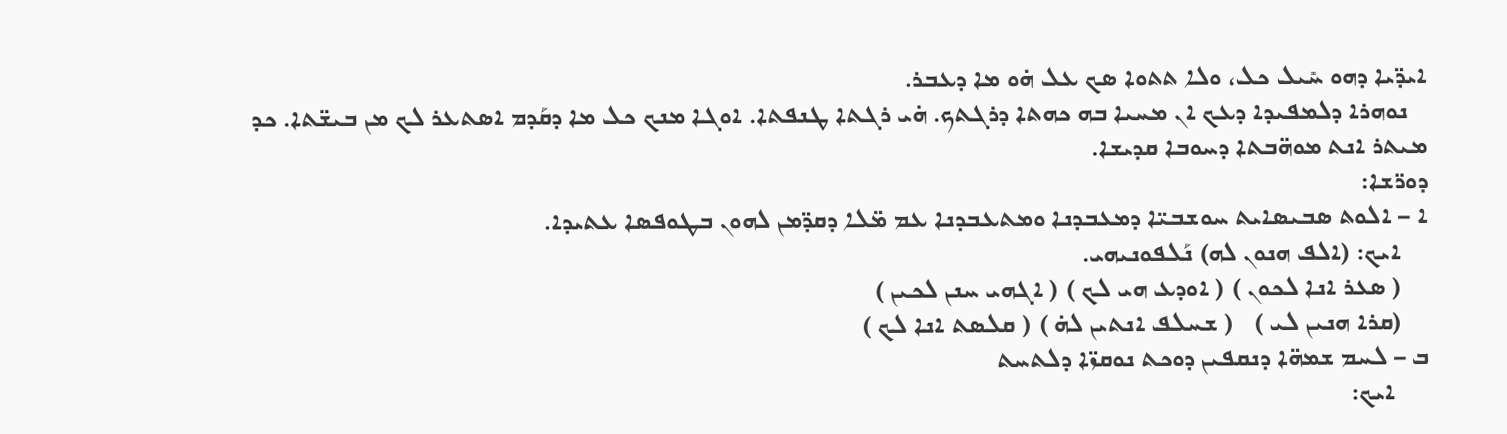ܐܝܕ̈ܝܐ ܕܗܘ ܚܺܝܠ ܟܠ، ܘܠܐ ܬܬܘܐ ܣܟ ܥܠ ܗ̇ܘ ܡܐ ܕܥܒܪ.
   ܢܘܗܪܐ ܕܠܡܦܝܕܐ ܕܥܟ ܐܢ ܡܚܝܐ ܒܗ ܟܗܬܐ ܕܪܓܬܟ. ܗ̇ܝ ܪܓܬܐ ܛܢܦܬܐ. ܐܘܓܐ ܡܢܟ ܟܠ ܡܐ ܕܩܰܕܡ ܐܣܬܥܪ ܠܟ ܡܢ ܒܝܫ̈ܬܐ. ܟܕ ܡܝܬܪ ܐܢܬ ܡܘܗ̈ܒܬܐ ܕܚܘܒܐ ܩܕܝܫܐ.
ܕܘܪ̈ܫܐ:
ܐ – ܐܠܘܬ ܣܒܝܣܐܝܬ ܚܘܫܒܝ̈ܐ ܕܡܥܒܕܢܐ ܘܡܬܥܒܕܢܐ ܥܡ ܡ̈ܠܐ ܕܩܕ̈ܡܢ ܠܗܘܢ ܒܛܘܦܣܐ ܥܬܝܕܐ.
    ܐܝܟ: (ܐܠܦ ܗܢܘܢ ܠܗ) ܢܰܠܦܘܢܝܗܝ.
    ( ܣܥܪ ܐܢܐ ܠܟܘܢ ) ( ܐܘܕܥ ܗܝ ܠܟ ) ( ܐܓܗܝ ܚܢܢ ܠܟܝܢ )
    (ܩܪܐ ܗܢܝܢ ܠܝ )   ( ܫܚܠܦ ܐܢܬܝܢ ܠܗ̇ ) ( ܩܠܣܬ ܐܢܐ ܠܟ )
ܒ – ܠܚܡ ܫܡܗ̈ܐ ܕܢܩܦܝܢ ܕܘܟܬ ܢܘܩܙ̈ܐ ܕܠܬܚܬ
     ܐܝܟ: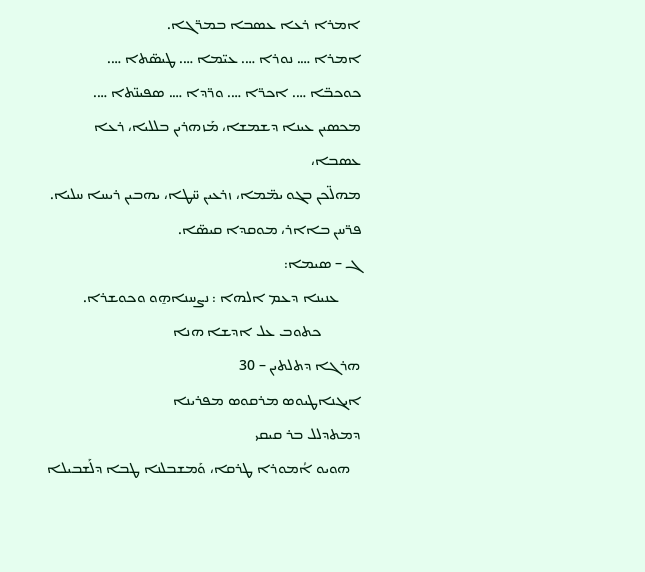ܐܡܪܐ ܪܥܐ ܥܣܒܐ ܒܡܪ̈ܓܐ.
ܐܡܪܐ …. ܢܘܪܐ …. ܥܝ̈ܡܐ …. ܛܝܣ̈ܬܐ ….
ܟܘܟܒ̈ܐ …. ܐܟܪ̈ܐ …. ܘܪ̈ܕܐ …. ܣܦܝܢ̈ܬܐ ….
ܡܟܣܝܢ ܥܝܢܐ ܕܫܡܫܐ، ܡܰܙܗܪܝܢ ܒܠܠܝܐ، ܪܥܐ ܥܣܒܐ،
ܡܗܠ̈ܟܢ ܒܓܘ ܝܡ̈ܡܐ، ܙܪܥܝܢ ܚ̈ܛܐ، ܝܗܒܝܢ ܪܝܚܐ ܚܠܝܐ.
ܦܪ̈ܚܢ ܒܐܐܪ، ܡܘܩܕܐ ܩܝܣ̈ܐ.
ܓ – ܣܝܡܐ:
      ܥܢܝܢܐ ܕܥܡ ܐܠܗܐ : ܢܨܚܢܐܗ̱ܘ ܘܟܘܫܪܐ.
           ܟܬܘܒ ܥܠ ܐܕܫܐ ܗܢܐ
ܗܪܓܐ ܕܬܠܬܝܢ – 30
ܐܝܓܢܐܛܝܘܣ ܡܪܩܘܣ ܡܦܪܝܢܐ
ܕܡܬܕܠܠ ܒܪ ܩܝܩܝ
   ܗܘܝܘ ܐܳܡܘܪܐ ܛܪܩܐ، ܘܰܡܫܒܠܢܐ ܛܒܐ ܕܠܰܫܒܝܠܐ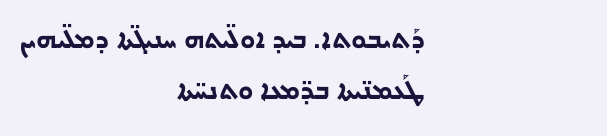ܕܰܬܝܒܘܬܐ. ܒܝܕ ܐܘܠ̈ܝܬܗ ܚܢܝܓ̈ܬܐ ܕܡܠ̈ܝܗܝܢ ܛܰܥܡܢ̈ܝܬܐ ܒܕ̈ܡܥܐ ܘܬܢܚ̈ܬܐ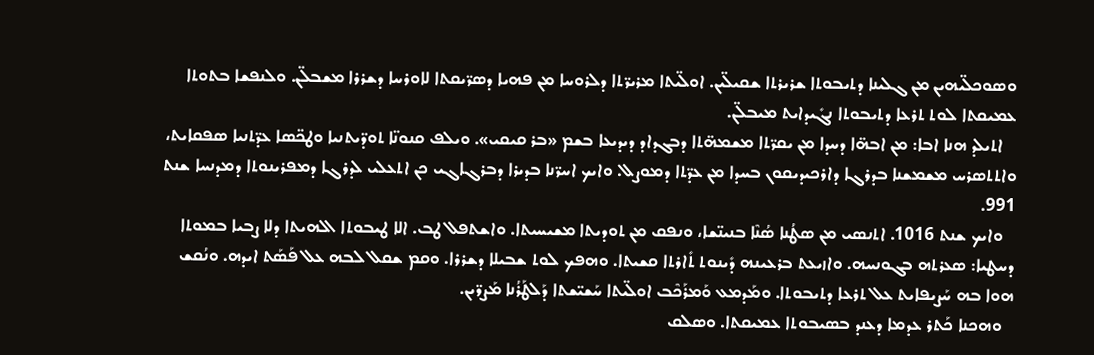ܘܣܘܟܠ̈ܝܗܝܢ ܡܢ ܓܠܝܢܐ ܕܬܝܒܘܬܐ ܫܪܝܪܬܐ ܫܩܝܠ̈ܝܢ. ܐܘܠ̈ܝܬܐ ܡܪܝܪ̈ܬܐ ܕܠܪܘܚܐ ܡܢ ܦܗܝܐ ܕܣܪ̈ܝܩܬܐ ܠܐܘܪܚܐ ܕܫܪܪܐ ܡܫܒܠ̈ܢ. ܘܠܢܦܫܐ ܒܬܘܬܐ ܥܡܝܩܬܐ ܠܘܬ ܬܪܥܐ ܕܬܝܒܘܬܐ ܢܓܺܝܕܐܝܬ ܡܝܒܠ̈ܢ.
   ܐܬܝܠܕ ܗܢܐ ܐܒܐ: ܡܢ ܐܒܗ̈ܐ ܕܚܕܐ ܡܢ ܝܩܪ̈ܬܐ ܡܫܡܗ̈ܬܐ ܕܒܓܕܐܕ ܕܝܕܝܥܐ ܒܫܡ «ܒܪ ܩܝܩܝ». ܘܝܠܦ ܩܢܘܢ̈ܐ ܬܘܕ̈ܝܬܢܝܐ ܘܛܟ̈ܣܐ ܥܕ̈ܬܢܝܐ ܣܦܩܐܝܬ، ܘܐܬܬܣܪܚ ܡܫܡܫܢܐ ܒܕܪܓܐ ܕܐܪܟܝܕܝܩܘܢ ܒܚܕܐ ܡܢ ܥܕ̈ܬܐ ܕܡܘܨܠ. ܘܐܝܟ ܐܚܪ̈ܢܐ ܒܕܝܪܐ ܕܒܪܓܐܓܝ ܟܢ ܐܬܥܠܝ ܠܕܪܓܐ ܕܡܦܪܝܢܘܬܐ ܕܡܕܢܚܐ ܫܢܬ 991.
   ܘܐܝܟ ܫܢܬ 1016. ܐܬܢܣܝ ܡܢ ܣܛܳܢܐ ܣܳܢܶܐ ܒܢܝܢ̈ܫܐ، ܘܢܦܩ ܡܢ ܬܘܕܝܬܐ ܡܫܝܚܝܬܐ. ܘܐܫܬܦܠ ܛܒ. ܐܠܐ ܛܝܒܘܬܐ ܐܠܗܝܬܐ ܕܠܐ ܨܒܝܐ ܒܡܘܬܐ ܕܚܛܝܐ: ܣܥܪܬܗ ܒܓܘܢܚܗ. ܘܐܙܝܥܬ ܒܪܥܝܢܗ ܕܺܝܢܘܬ ܬܺܐܪܬܐ ܩܫܝܬܐ. ܘܗܦܟ ܠܘܬ ܫܒܝܠܐ ܕܫܪܪܐ. ܘܩܡ ܫܩܠ ܠܒܗ ܥܠ ܦܰܣܰܬ ܐܝܕܗ. ܘܢܳܩܫ ܗܘܐ ܒܗ ܚܰܨܝܦܐܝܬ ܥܠ ܬܪܥܐ ܕܬܝܒܘܬܐ. ܘܡܰܕܡܥ ܘܰܡܪܰܟܶܒ ܐܘܠ̈ܝܬܐ ܚܰܫܝ̈ܫܬܐ ܕܰܠܛܰܪܳܢܐ ܡܰܨܪ̈ܝܢ.
   ܘܗܟܢܐ ܟܰܬܪ ܥܕܡܐ ܕܥܢܕ ܒܣܝܒܘܬܐ ܥܡܝܩܬܐ. ܘܣܠܩ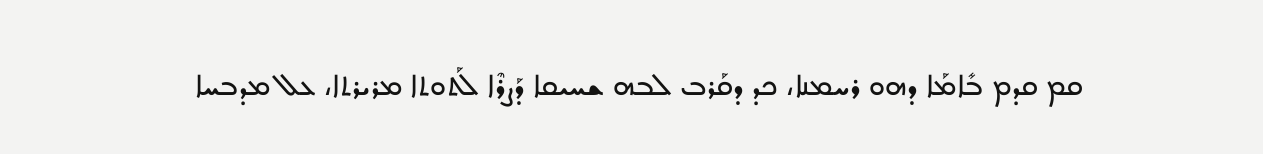ܩܡ ܩܕܡ ܒܺܐܡܰܐ ܕܗܘ ܪܚܡܢܐ، ܟܕ ܕܩܰܪܒ ܠܒܗ ܫܚܝܩܐ ܕܰܨܪܶܐ ܠܰܬܘܬܐ ܡܪܝܪܬܐ، ܥܠ ܡܕܒܚܐ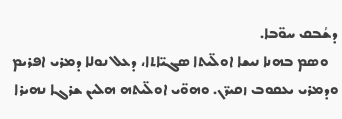ܕܫܳܒܩ ܚܘ̈ܒܐ.
   ܘܣܡ ܒܗܢܐ ܢܝܫܐ ܐܘܠ̈ܝܬܐ ܣܓܝ̈ܐܬܐ، ܕܥܠ ܢܘܠܐ ܕܡܪܝ ܐܦܪܝܡ ܘܕܡܪܝ ܝܥܩܘܒ ܙܩܝܪ̈ܢ. ܘܗܘ̈ܝ ܐܘܠ̈ܝܬܗ ܗܠܝܢ ܫܪܓܐ ܢܗܝܪܐ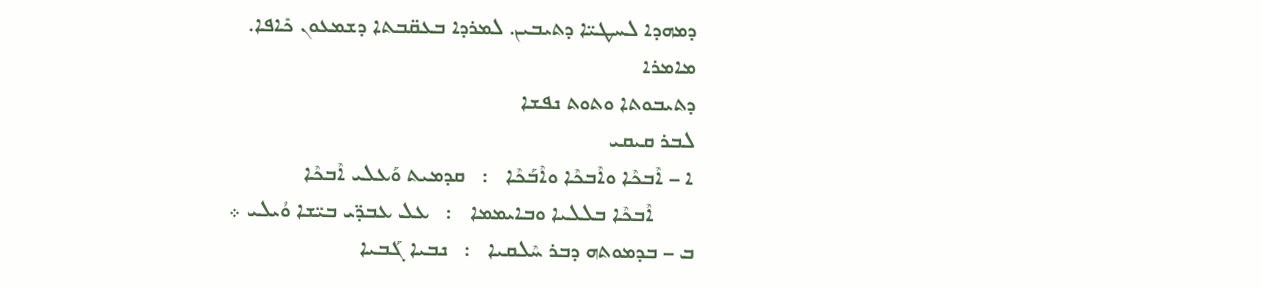ܕܡܗܕܐ ܠܚܛܝ̈ܐ ܕܬܝܒܝܢ. ܠܡܪܕܐ ܒܥܩ̈ܒܬܐ ܕܫܡܥܘܢ ܟܺܐܦܐ.
ܡܐܡܪܐ
ܕܬܝܒܘܬܐ ܘܬܘܬ ܢܦܫܐ
ܠܒܪ ܩܝܩܝ
ܐ – ܐܶܒܟܶܐ ܘܐܶܒܟܶܐ ܘܐܶܒܰܟܶܐ   :   ܩܕܡܝܬ ܘܰܥܠܝ ܐܶܒܟܶܐ
       ܐܶܒܟܶܐ ܒܠܠܝܐ ܘܒܐܝܡܡܐ   :   ܥܠ ܥܒܕ̈ܝ ܒܝ̈ܫܐ ܘܳܝܠܝ ܀
ܒ – ܒܕܡܘܬܗ ܕܒܪ ܚܶܠܩܝܐ   :   ܢܒܝܐ ܓܰܒܝܐ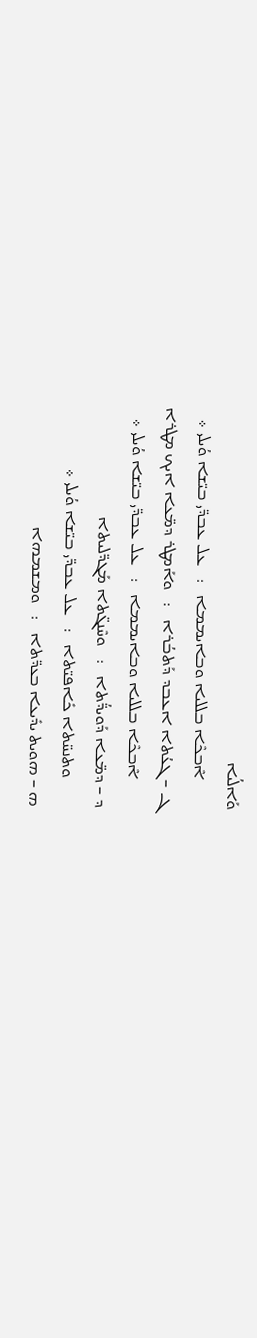ܘܰܐܠܳܝܐ
       ܐܶܒܟܶܐ ܒܠܠܝܐ ܘܒܐܝܡܡܐ   :   ܥܠ ܥܒܕ̈ܝ ܒܝ̈ܫܐ ܘܳܝܠܝ ܀
ܓ – ܓܥܳܬܐ ܐܥܒܕ ܕܰܬܒܳܪܐ   :   ܘܐܰܡܛܪ ܕܡ̈ܥܐ ܐܝܟ ܡܛܪܐ
       ܐܶܒܟܶܐ ܒܠܠܝܐ ܘܒܐܝܡܡܐ   :   ܥܠ ܥܒܕ̈ܝ ܒܝ̈ܫܐ ܘܳܝܠܝ ܀
ܕ – ܕܡ̈ܥܐ ܕܰܘܝܕ̈ܳܬܐ   :   ܘܚܶܢܓ̈ܬܐ ܡܰܓܕ̈ܠܝܬܐ
       ܘܬܢܚ̈ܬܐ ܟܺܐܦܝ̈ܬܐ   :   ܥܠ ܥܒܕ̈ܝ ܒܝ̈ܫܐ ܘܳܝܠܝ ܀
ܗ – ܗܘܝܬ ܝܕܺܝܥܐ ܒܥܕ̈ܬܐ   :   ܘܡܫܡܗܐ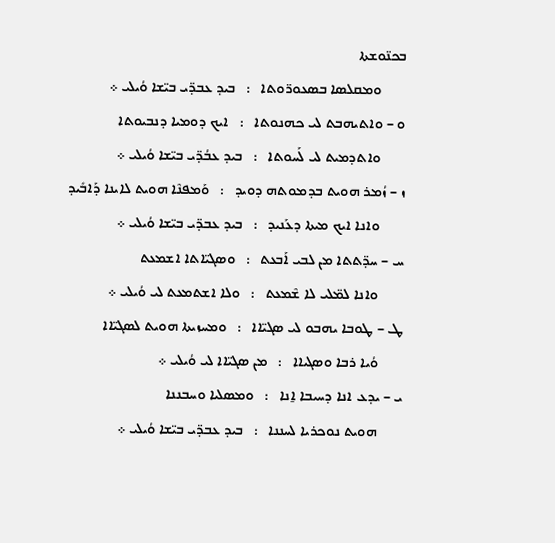ܒܟܢ̈ܘܫܬܐ
       ܘܡܩܠܣܐ ܒܣܥܘܪ̈ܘܬܐ   :   ܒܝܕ ܥܒܕ̈ܝ ܒܝ̈ܫܐ ܘܳܝܠܝ ܀
ܘ – ܘܐܬܝܗܒܬ ܠܝ ܟܗܢܘܬܐ   :   ܐܝܟ ܕܘܡܝܐ ܕܢܒܝܘܬܐ
       ܘܐܬܕܡܝܬ ܠܝ ܠܰܚܘܬܐ   :   ܒܝܕ ܥܒܳܕ̈ܝ ܒܝ̈ܫܐ ܘܳܝܠܝ ܀
ܙ – ܙܳܡܪ ܗܘܝܬ ܒܕܡܘܬܗ ܕܘܝܕ   :   ܘܰܡܦܢܶܐ ܗܘܝܬ ܠܐܝܢܐ ܕܰܐܒܺܝܕ
       ܘܐܢܐ ܐܝܟ ܡܝܬܐ ܕܥܰܢܝܕ   :   ܒܝܕ ܥܒܕ̈ܝ ܒܝ̈ܫܐ ܘܳܝܠܝ ܀
ܚ – ܚܕ̈ܬܬܐ ܡܢ ܠܒܝ ܐܰܒܥܬ   :   ܘܣܓܝ̈ܐܬܐ ܐܫܡܥܬ
       ܘܐܢܐ ܠܡ̈ܠܝ ܠܐ ܫܶܡܥܬ   :   ܘܠܐ ܐܫܬܡܥܬ ܠܝ ܘܳܝܠܝ ܀
ܛ – ܛܘܒܐ ܝܗܒܘ ܠܝ ܣܓܝ̈ܐܐ   :   ܘܡܚܙܝܬܐ ܗܘܝܬ ܠܣܓܝ̈ܐܐ
       ܘܳܝܐ ܪܒܐ ܘܣܓܝܐܐ   :   ܡܢ ܣܓܝ̈ܐܐ ܠܝ ܘܳܝܠܝ ܀
ܝ – ܝܕܥ ܐܢܐ ܕܚܝܒܐ ܐ̱ܢܐ   :   ܘܡܣܠܝܐ ܘܚܒܢܢܐ
       ܗܘܝܬ ܢܘܟܪܝܐ ܠܚܢܢܐ   :   ܒܝܕ ܥܒܕ̈ܝ ܒܝ̈ܫܐ ܘܳܝܠܝ ܀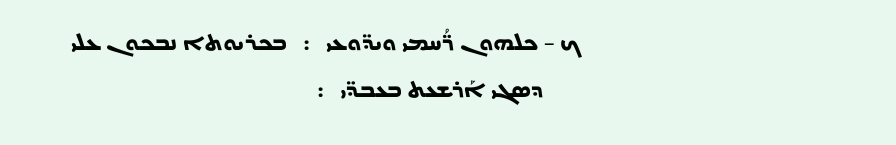ܟ – ܟܠܗܘܢ ܪ̈ܳܚܡܝ ܘܝܕ̈ܘܥܝ   :   ܒܟܪܝܘܬܐ ܢܒܟܘܢ ܥܠܝ
       ܕܣܓܝ ܐܰܪܫܥܬ ܒܥܒܕ̈ܝ   :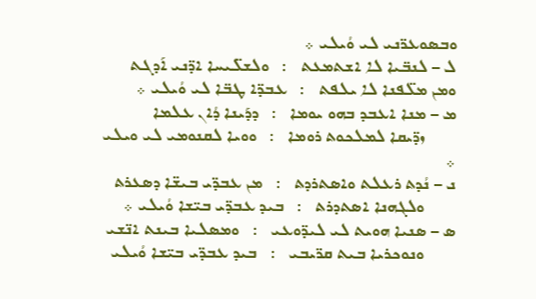ܘܒܣܘܥܪ̈ܢܝ ܠܝ ܘܳܝܠܝ ܀
ܠ – ܠܢܒ̈ܝܐ ܠܐ ܐܫܬܡܥܬ   :   ܘܠܫܠ̈ܝܚܐ ܐܕ̈ܢܝ ܐܰܕܓܬ
ܘܡܢ ܡܠ̈ܦܢܐ ܠܐ ܝܠܦܬ   :   ܥܒܕ̈ܐ ܛܒ̈ܐ ܠܝ ܘܳܝܠܝ ܀
ܡ – ܡܢܐ ܐܥܒܕ ܒܗܘ ܝܘܡܐ   :   ܕܕܰܝܢܐ ܕܳܐܢ ܥܠܡܐ
       ܙܕ̈ܝܩܐ ܠܡܠܟܘܬ ܪܘܡܐ   :   ܘܘܝܐ ܠܩܢܘܡܝ ܠܝ ܘܝܠܝ ܀
ܢ – ܢܳܕܬ ܪܥܠܬ ܘܐܣܬܪܕܬ   :   ܡܢ ܥܒܕ̈ܝ ܒܝܫ̈ܐ ܕܣܥܪܬ
       ܘܠܓܗܢܐ ܐܣܬܕܪܬ   :   ܒܝܕ ܥܒܕ̈ܝ ܒܝ̈ܫܐ ܘܳܝܠܝ ܀
ܣ – ܣܢܝܐ ܗܘܝܬ ܠܝ ܠܝܕ̈ܘܥܝ   :   ܘܡܣܠܝܐ ܒܝܢܬ ܐܢ̈ܫܝ
       ܘܢܘܟܪܝܐ ܒܝܬ ܩܪ̈ܝܒܝ   :   ܒܝܕ ܥܒܕ̈ܝ ܒܝ̈ܫܐ ܘܳܝܠܝ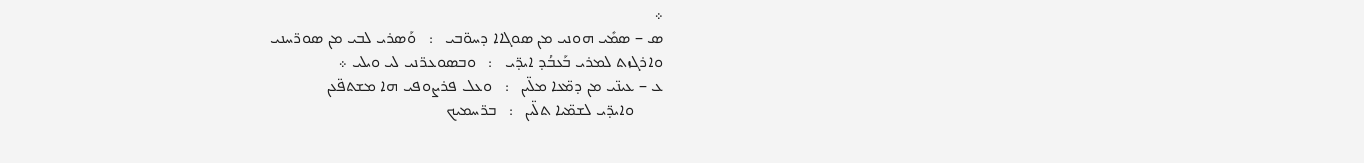܀
ܣ – ܣܡܺܝ ܗܘܢܝ ܡܢ ܣܘܓܐܐ ܕܚܘ̈ܒܝ   :   ܘܰܣܪܝ ܠܒܝ ܡܢ ܣܘܪ̈ܚܢܝ
ܘܐܪܓܙܬ ܠܡܪܝ ܒܰܥܒܳܕ ܐܝܕ̈ܝ   :   ܘܒܣܘܥܪ̈ܢܝ ܠܝ ܘܝܠܝ ܀
ܥ – ܥܝܢ̈ܝ ܡܢ ܕܡ̈ܥܐ ܡܠ̈ܝܢ   :   ܘܥܠ ܦܪܨܘܦܝ ܗܐ ܡܫܬܦ̈ܥܢ
       ܘܐܝܕ̈ܝ ܠܫܡ̈ܝܐ ܬܠ̈ܝܢ   :   ܒܪ̈ܚܡܝܟ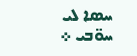ܚܣܐ ܠܝ ܚܘ̈ܒܝ ܀